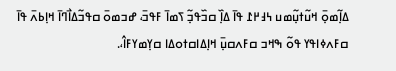ߡߊ߲߬ߘߋ߲߫ ߞߎ߬ߙߎ߲߬ߘߎ ߆߃߂߁ ߟߊ߫ ߡߊ߲߰ ߛߏ߰ߟߏ߲߬ ߖߘߊ߫ ߓߟߏ߫، ߝߏߘߋ߫ ߛߟߏ߬ߡߊ߯ߣߊ߫ ߞߊ߲ߕߍ߫ ߟߊ߫ ߛߓߍߦߊߟߌ ߟߋ߬ ߒߞߏ ߛߓߍߛߎ߲߫ ߞߊ߲ߡߊߛߙߋߡߊ ߛߌ߲ߘߌߓߊ߮،.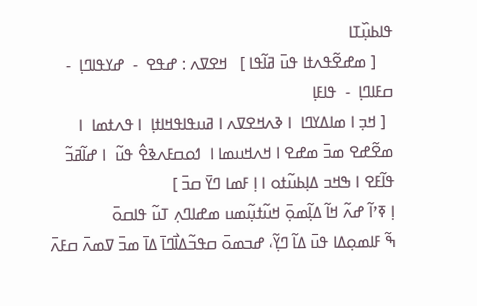ߟߊߕߎ߲߰ߠߊ
    [ ߘߝߐ߬ߟߍߙߊ ߟߎ߫ ߥߊ߬ߟߊ ]   ߞߐߜߍ : ߝߟߐ  -  ߝߌߟߊߣߊ߲  -  ߛߓߊߣߊ߲  -  ߟߊߓߊ߲
  [ ߞߏ߲ ߊ ߘߊߡߌߣߊ  ߊ ߢߍߞߐߜߍ ߊ ߥߎߟߊߟߞߊߙߊ߲  ߊ ߟߍߙߘߊ  ߊ ߘߐ߬ߝߐ ߘߏ߫ ߘߝߐ ߊ ߞߍߞߎߘߊ ߊ  ߗߋߛߓߍߢߐ߮ ߟߎ߬  ߊ ߝߊ߬ߥߏ߬ ߟߊ߬ߓߐ ߊ ߒߞߏ ߡߊ߲ߕߎ߬ߙߋ ߊ ߊ߲ ߓߘߊ ߣߌ߫ ߛߏ߫ ]
ߊ߲ ߧߴߊ߬ ߝߍ߬ ߞߊ߬ ߡߊ߲߬ߘߋ߲߫ ߞߎ߬ߙߎ߲߬ߘߎ ߘߝߊߣߍ߲ ߠߎ߬ ߟߊߛߋ߫
ߒ߬ ߓߊߘߋ߲ߡߊ ߟߎ߫ ߡߊ߬ ߣߌ߲߬، ߝߏߘߋ߫ ߛߟߏ߬ߡߊ߯ߣߊ߫ ߡߊ߫ ߘߏ߫ ߜߘߍ߫ ߛߓߍ߫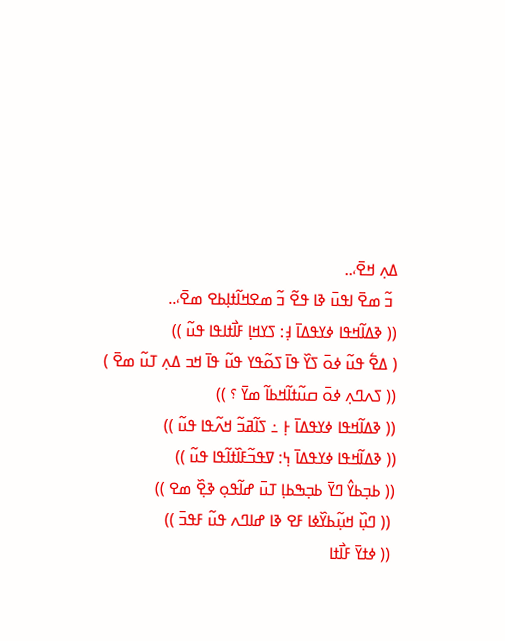ߡߍ߲ ߞߐ߫،..
 ߏ߬ ߘߐ߫ ߊߟߎ߫ ߢߊ ߟߐ߬ ߏ߬ ߘߐߞߊ߬ߙߊ߲ߕߐ ߘߐ߫،..
(( ߢߡߊ߬ߞߟߊ ߦߌߟߡߊ߫ ߃߲: ߖߌߞߊ߲ ߓߊ߯ߙߊߟߊ ߟߎ߬ ))
( ߡߐ߱ ߟߎ߬ ߦߋ߫ ߖߌ߰ ߟߊ߫ ߖߋ߬ߟߌ ߟߎ߬ ߟߊ߫ ߞߏ ߡߍ߲ ߠߎ߬ ߘߐ߫ )
(( ߖߍߣߍ߲ ߦߋ߫ ߛߎ߬ߙߊ߬ߞߕߊ߬ ߘߌ߫ ؟ ))
(( ߢߡߊ߬ߞߟߊ ߦߌߟߡߊ߫ ߅߲ ߸ ߖߊ߬ߥߏ߬ ߞߍ߬ߟߊ ߟߎ߬ ))
(( ߢߡߊ߬ߞߟߊ ߦߌߟߡߊ߫ ߆߲: ߜߟߏ߬ߓߊ߰ߙߊ߬ߟߊ ߟߎ߬ ))
(( ߕߏ߲ߕߌ߮ ߣߌ߫ ߕߏ߲ߒߕߊ߲ ߠߎ߫ ߝߊ߬ߟߋ߲ ߢߐ߲߰ ߘߐ ))
 (( ߣߎ߲߰ ߞߎ߲߬ߕߌ߰ߦߊ ߓߐ ߢߊ ߝߊߣߍ ߟߎ߬ ߓߟߏ߫ ))
 (( ߦߙߌ߫ ߓߊ߯ߙߊ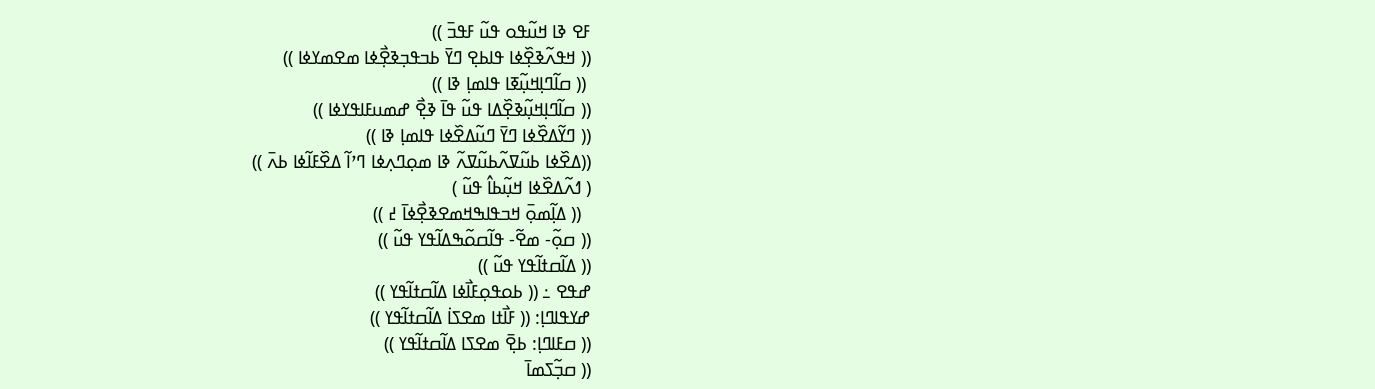ߓߐ ߢߊ ߞߎ߬ߟߋ ߟߎ߬ ߓߟߏ߫ ))
(( ߞߟߍ߬ߢߐ߲߰ߦߊ ߟߊߕߐ߲ ߣߌ߫ ߕߏߟߏ߲ߢߐ߲߯ߦߊ ߘߐߘߌߦߊ ))
 (( ߛߊ߬ߣߊ߲ߞߎ߲߬ߧߊ ߟߊߘߊ߲ ߢߊ ))
(( ߛߊ߬ߣߊ߲ߞߎ߲߬ߢߐ߲߰ߡߊ ߟߎ߬ ߟߊ߫ ߢߐ߲߯ ߝߘߎߓߊߟߌߦߊ ))
(( ߣߌ߬ߡߐ߰ߦߊ ߣߌ߫ ߣߎ߬ߡߐ߰ߦߊ ߟߊߘߊ߲ ߢߊ ))
((ߡߐ߰ߦߊ ߕߎ߬ߜߍ߬ߕߎ߬ߜߍ߬ ߢߊ ߘߋ߲ߣߍ߲ߦߊ ߣߴߊ߬ ߡߐ߰ߓߊ߬ߦߊ ߕߍ߫ ))
( ߗߍ߬ߡߐ߰ߦߊ ߞߎ߲߬ߕߊ߮ ߟߎ߬ )
  (( ߡߊ߲߬ߘߋ߲߫ ߞߏߟߊߒߞߘߐߢߐ߲߯ߦߊ߫ ߄ ))
(( ߛߋ߲߬- ߘߐ߬- ߟߊ߬ߛߋ߬ߒߡߊ߬ߟߌ ߟߎ߬ ))
(( ߡߊ߬ߛߙߊ߬ߟߌ ߟߎ߬ ))
ߝߟߐ ߸ (( ߕߋߟߋ߲ߓߊ߯ߦߊ ߡߊ߬ߛߙߊ߬ߟߌ ))
ߝߌߟߊߣߊ߲: (( ߓߊ߯ߙߊ ߘߐߖߊ߭ ߡߊ߬ߛߙߊ߬ߟߌ ))
(( ߛߓߊߣߊ߲: ߕߐ߲߫ ߘߐߖߊ ߡߊ߬ߛߙߊ߬ߟߌ ))
(( ߛߏ߲߬ߖߘߊ߫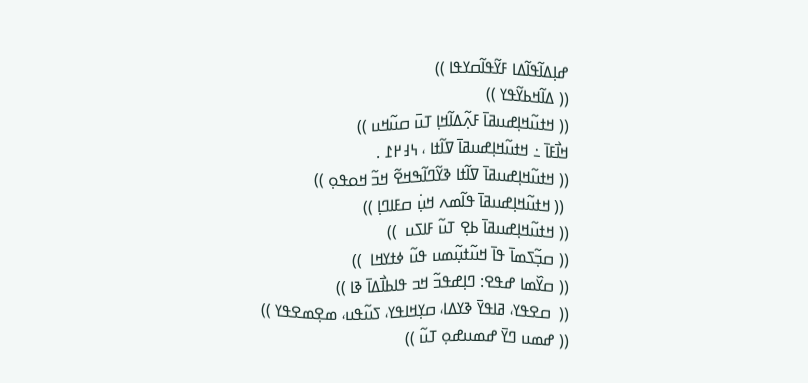ߝߊ߲ߡߊ߬ߟߊ߬ߡߊ ߓߌ߬ߟߊ߬ߛߌߟߊ ))
(( ߡߊ߬ߞߕߌ߬ߟߌ ))
(( ߞߙߎ߬ߞߊ߲ߝߎߥߊ߫ ߓߍ߲߬ߡߊ߬ߞߊ߲ ߠߎ߫ ߛߎ߬ߞߎ ))
ߞߊ߯ߓߊ߫ ߸ ߞߙߎ߬ߞߊ߲ߝߎߥߊ߫ ߜߊ߬ߙߊ ، ߆߃߂߁ .
(( ߞߙߎ߬ߞߊ߲ߝߎߥߊ߫ ߜߊ߬ߙߊ ߢߌ߬ߣߊ߬ߒߞߐ߬ ߞߏ߬ ߞߋߟߋ߲ ))
 (( ߞߙߎ߬ߞߊ߲ߝߎߥߊ߫ ߟߊ߬ߘߍ ߞߎ߲߭ ߛߓߊߣߊ߲ ))
(( ߞߙߎ߬ߞߊ߲ߝߎߥߊ߫ ߕߐ߲ ߠߎ߬ ߓߊߖߎ  ))
(( ߛߏ߲߬ߖߘߊ߫ ߟߊ߫ ߞߎ߬ߙߎ߲߬ߘߎ ߟߎ߬ ߦߙߌߞߊ  ))
(( ߛߌ߰ߘߊ ߝߟߐ: ߣߊ߲ߝߟߏ߬ ߞߏ ߟߊߕߊ߯ߡߊ߫ ߢߊ ))
((  ߛߐߟߌ، ߥߊߟߌ߫ ߢߌߡߊ، ߛߌ߲ߞߊߟߌ، ߖߎ߬ߟߎ، ߘߐ߲ߘߐߟߌ ))
(( ߝߘߎ ߣߌ߫ ߝߘߎߝߋ߲ ߠߎ߬ ))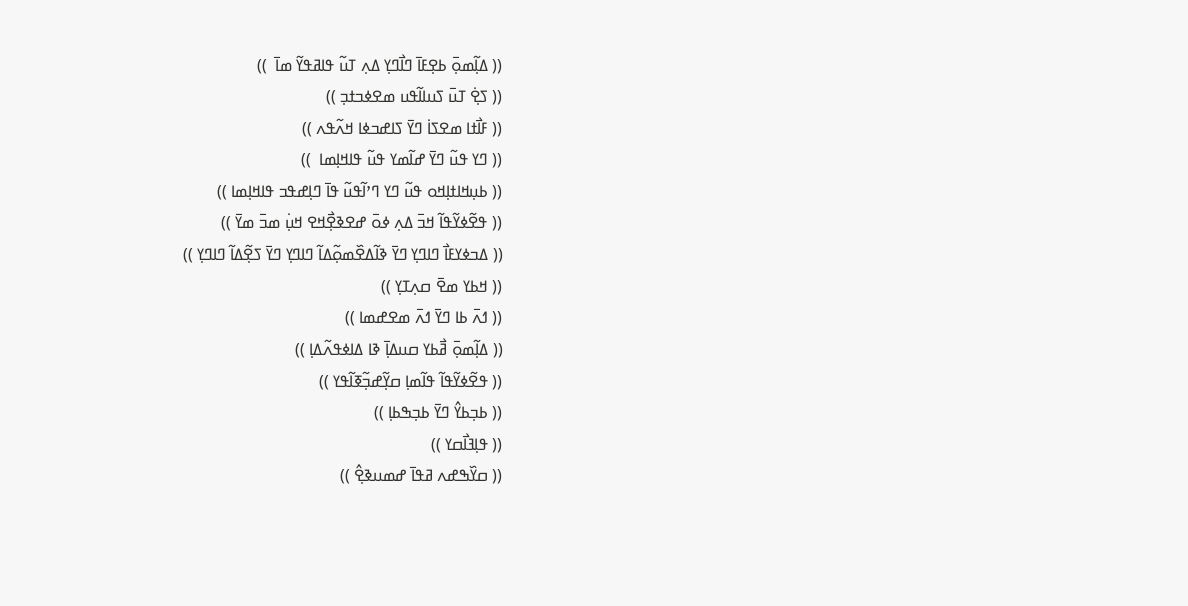(( ߡߊ߲߬ߘߋ߲߫ ߕߐ߲ߓߊ߫ ߣߊ߯ߣߌ߲ ߡߍ߲ ߠߎ߬ ߟߊߥߟߌ߬ ߘߊ߫  ))
(( ߖߐ߲߭ ߠߎ߫ ߖߎߊߊ߬ߟߎ ߘߐߦߏߙߏ߲ ))
(( ߓߊ߯ߙߊ ߘߐߖߊ߭ ߣߌ߫ ߖߊߝߏߦߊ ߞߍ߬ߟߍ ))
(( ߣߌ ߟߎ߬ ߣߌ߫ ߝߊ߬ߘߌ ߟߎ߬ ߟߊߞߊ߲ߘߊ  ))
(( ߕߎ߲ߞߊߙߊ߲ߞߋ ߟߎ߬ ߣߌ ߣߴߊ߬ߟߎ߬ ߟߊ߫ ߣߊ߲ߝߟߏ ߟߊߞߊ߲ߘߊ ))
(( ߟߐ߬ߦߌ߬ߟߊ߬ ߞߏ߫ ߡߍ߲ ߦߋ߫ ߝߐߢߐ߲߯ߞߐ ߞߎ߲߭ ߘߏ߫ ߘߌ߫ ))
(( ߡߏߦߌߓߊ߯ ߣߊߣߌ߲ ߣߌ߫ ߢߊ߬ߡߐ߰ߘߋ߲߬ߡߊ߬ ߣߊߣߌ߲ ߣߌ߫ ߖߐ߲߬ߡߊ߬ ߣߊߣߌ߲ ))
(( ߞߕߌ ߘߐ߫ ߛߍ߲ߠߌ߲ ))
(( ߗߍ߫ ߕߊ ߣߌ߫ ߗߍ߫ ߘߐߝߘߊ ))
(( ߡߊ߲߬ߘߋ߲߫ ߥ߯ߕߌ ߛߎߡߊ߲߫ ߢߊ ߡߊߦߟߍ߬ߡߊ߲ ))
(( ߟߐ߬ߦߌ߬ߟߊ߬ ߟߊ߬ߘߊ߲ ߛߌ߲߬ߝߏ߲߬ߧߊ߬ߟߌ ))
(( ߕߏ߲ߕߌ߮ ߣߌ߫ ߕߏ߲ߒߕߊ߲ ))
(( ߟߊ߲ߔߊ߯ߛߌ ))
(( ߛߌ߰ߒߝߍ ߥߟߊ߫ ߝߘߎߢߐ߲߮ ))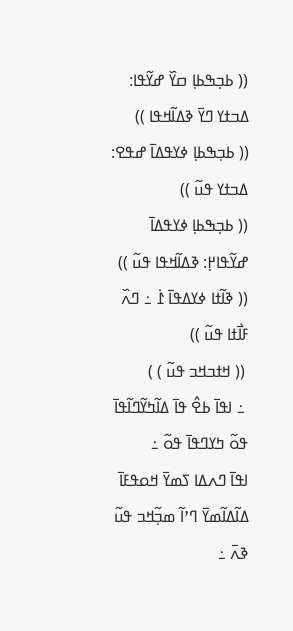(( ߕߏ߲ߒߕߊ߲ ߛߌ߰ ߝߌ߬ߟߊ: ߡߏߙߌ ߣߌ߫ ߢߡߊ߬ߞߟߊ ))
(( ߕߏ߲ߒߕߊ߲ ߦߌߟߡߊ߫ ߝߟߐ: ߡߏߙߌ ߟߎ߬ ))
(( ߕߏ߲ߒߕߊ߲ ߦߌߟߡߊ߫ ߝߌ߬ߟߊ߂߲: ߢߡߊ߬ߞߟߊ ߟߎ߬ ))
(( ߢߊ߬ߙߊ ߦߌߡߟߊ߫ ߁߭ ߸ ߣߍ߰ ߓߊ߯ߙߊ ߟߎ߬ ))
 (( ߞߙߏߞߏ ߟߎ߬ ) )
 ߸ ߊߟߊ߫ ߕߐ߮ ߟߊ߫ ߡߊ߬ߤߌ߬ߣߊ߬ߟߊ߫ ߟߋ߬ ߤߌߣߟߊ߫ ߟߋ߬ ߸
ߊߟߊ߫ ߣߍߡߊ ߖߘߌ߫ ߞߋߟߓߊ߫ ߡߊ߬ߡߊ߬ߘߌ߫ ߣߴߊ߬ ߘߏ߲߬ߞߏ ߟߎ߬ ߢߍ߫ ߸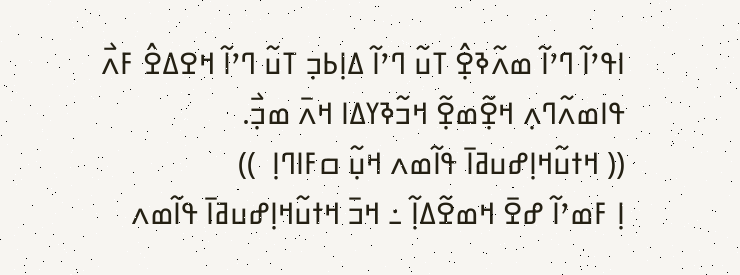ߊߟߴߊ߬ ߣߴߊ߬ ߘߍ߬ߢߐ߲߮ ߠߎ߬ ߣߴߊ߬ ߡߊ߲ߕߏ߲ ߠߎ߬ ߣߴߊ߬ ߞߐߡߐ߮ ߓߍ߯ ߟߊߘߍ߬ߣߍ߲ ߞߐ߲߬ߘߐ߲߬ ߞߏ߬ߢߌߡߊ ߞߍ߫ ߘߏ߲߯.
(( ߞߙߎ߬ߞߊ߲ߝߎߥߊ߫ ߟߊ߬ߘߍ ߞߎ߲߬ ߛߓߊߣߊ߲  ))
ߊ߲ ߓߘߴߊ߬ ߝߐ߫ ߞߘߐ߬ߡߊ߲߬ ߸ ߞߏ߫ ߞߙߎ߬ߞߊ߲ߝߎߥߊ߫ ߟߊ߬ߘߍ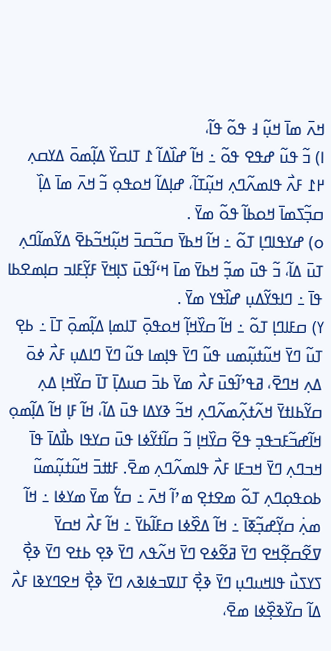ߞߍ߫ ߘߊ߫ ߞߎ߲߬ ߃ ߟߋ߬ ߟߊ߬،
ߊ) ߏ߬ ߟߎ߬ ߝߟߐ ߟߋ߬ ߸ ߞߊ߬ ߝߊ߰ߡߊ߬ ߁ ߠߊߛߌ߰ ߡߊ߲߬ߘߋ߫ ߡߌߛߍ߲ ߂߁ ߓߍ߯ ߟߊߘߍ߬ߣߍ߲ ߞߎ߲߬ߠߊ߬، ߝߊ߲ߡߊ߬ ߞߋߟߋ߲ ߏ߬ ߞߍ߫ ߘߊ߫ ߡߊ߲߰ ߛߏ߲߬ߖߘߊ߫ ߞߋߕߊ߬ ߟߋ߬ ߘߌ߫ .
ߋ) ߝߌߟߊߣߊ߲ ߠߋ߬ ߸ ߞߊ߬ ߞߕߌ߫ ߛߏ߬ߛߏ߫ ߞߎ߲߬ߞߏ߬ߕߐ߫ ߡߌ߬ߘߊ߬ߣߍ߲ ߠߎ߫ ߡߊ߬، ߏ߬ ߟߎ߫ ߘߏ߲߬ ߞߕߌ߫ ߘߊ߫ ߞߵߊ߬ߟߎ߫ ߖߊ߲ߞߌ߫ ߓߌ߲߬ߓߊߏ ߛߊ߲ߘߐߕߊ ߟߊ߫ ߸ ߣߊߟߌ߬ߡߎ߲ ߝߊ߰ߟߌ ߘߌ߫ .
ߌ) ߛߓߊߣߊ߲ ߠߋ߬ ߸ ߞߊ߬ ߛߌ߰ߞߊ߲߬ ߞߋߟߋ߲߫ ߠߊߘߊ߲ ߡߊ߲߬ߘߋ߲߫ ߠߊ߫ ߸ ߕߐ߲ ߠߎ߬ ߣߌ߫ ߞߎ߬ߙߎ߲߬ߘߎ ߟߎ߬ ߣߌ߫ ߟߊ߲ߘߊ ߟߎ߬ ߣߌ߫ ߣߊߡߎ߲ ߓߍ߯ ߦߋ߫ ߡߍ߲ ߞߣߐ߫، ߥߟߴߊ߬ߟߎ߫ ߓߍ߯ ߘߌ߫ ߕߏ߫ ߛߎߡߊ߲߫ ߠߊ߫ ߛߌ߰ߞߊ߲ ߡߍ߲ ߛߌ߬ߕߊߙߌ߫ ߞߍ߬ߙߍ߲߬ߘߍ߬ߣߍ߲ ߞߏ߬ ߢߌߡߊ ߟߎ߫ ߡߊ߬، ߞߊ߬ ߓߊ߲ ߞߊ߬ ߡߊ߲߬ߘߋ߲ ߞߊ߬ߝߏ߬ߓߏߟߏ߲ ߟߐ߬ ߛߌ߰ߞߊ߲ ߏ߬ ߛߊ߬ߙߌ߬ߦߊ ߟߎ߫ ߛߌߟߊ ߕߊ߯ߡߊ߫ ߟߊ߫ ߞߏߣߍ߲ ߣߌ߫ ߞߏߓߊ ߓߍ߯ ߟߊߘߍ߬ߣߍ߲ ߘߐ߫. ߓߚߏ߫ ߞߎ߬ߙߎ߲߬ߘߎ߬ ߕߋߟߋ߲ߣߍ߲ ߠߋ߬ ߘߐߙߐ߲ ߘߴߊ߬ ߞߍ߫ ߸ ߛߌ߱ ߘߌ߫ ߘߌߦߊ ߸ ߞߊ߬ ߘߍ߲߭ ߛߌ߲߬ߝߏ߲߬ߧߊ߫ ߸ ߞߊ߬ ߡߐ߰ߦߊ ߛߓߊ߬ߕߌ߫ ߸ ߞߊ߬ ߓߍ߯ ߞߛߌ߫ ߜߐ߬ߛߐ߲߬ߞߐ ߣߌ߫ ߥߐ߬ߦߐ ߣߌ߫ ߞߍ߬ߟߍ ߣߌ߫ ߢߐ߲ ߕߙߐ ߣߌ߫ ߢߐ߲߯ ߖߌߖߎ߯ ߟߊߞߎߣߎ߲ ߣߌ߫ ߢߐ߲߯ ߠߊߜߏߦߊߢߍ ߣߌ߫ ߢߐ߲߯ ߞߐߣߌߢߊ ߓߍ߯ ߡߊ߬ ߛߌ߰ߢߐ߲߰ߦߊ ߘߐ߫،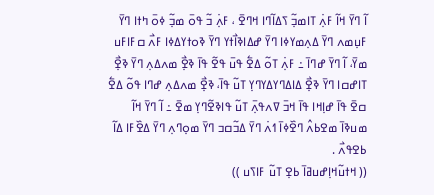ߊ߬ ߣߌ߫ ߞߊ߬ ߓߍ߲߭ ߠߊߘߏ߲߬ ߖߡߊ߬ߣߊ ߞߣߐ߫ ، ߓߍ߲߭ ߏ߬ ߟߋ߫ ߘߏ߲߬ ߦߋ߫ ߤߙߊ ߣߌ߫ ߓߎ߲ߘߍ ߣߌ߫ ߡߍ߲ߘߌߦߊ ߣߌ߫ ߝߡߊߢߊ߯ߙߌ ߣߌ߫ ߢߋߙߌߡߦߊ ߓߍ߯ ߛߓߊߓߎ ߘߌ߫، ߊ߬ ߣߌ߫ ߝߣߊ߫ ߸ ߓߍ߲߭ ߠߋ߬ ߡߐ߱ ߟߎ߫ ߟߐ߬ ߟߊ߫ ߢߐ߲߯ ߘߍߡߍ߲ ߣߌ߫ ߢߐ߲߯ ߠߊߝߛߊ ߣߌ߫ ߢߐ߲߯ ߡߊߡߣߌߡߌߣߌ߲ ߠߎ߬ ߟߊ߫، ߢߐ߲߯ ߘߍߡߍ߲ ߝߣߊ ߟߋ߬ ߡߐ߱ ߛߐ߫ ߟߊ߫ ߝߊ߲ߞߊ ߟߊ߫ ߞߏ߫ ߜߍߟߍ߲߫ ߠߎ߬ ߟߊߢߐ߬ߣߌ߲ ߘߐ߫ ߸ ߊ߬ ߣߌ߫ ߞߊ߬ ߘߎߢߊ߫ ߘߐߕߍ߮ ߣߐ߰ߦߊ߫ ߗߍ߭ ߣߌ߫ ߡߏ߬ߛߏ ߣߌ߫ ߘߋ߲ߣߍ߲ ߣߌ߫ ߡߐ߰ߓߊ ߡߊ߬ ߕߐߟߍ߯ .
(( ߞߙߎ߬ߞߊ߲ߝߎߥߊ߫ ߕߐ߲ ߠߎ߬ ߓߊߖߎ ))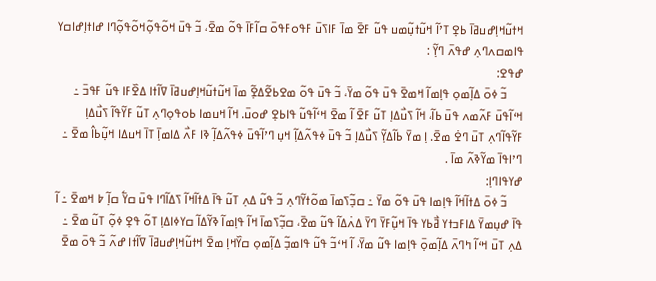ߞߙߎ߬ߞߊ߲ߝߎߥߊ߫ ߕߐ߲ ߠߴߊ߬ ߞߎ߬ߙߎ߲߬ߘߎ ߟߎ߬ ߓߐ߫ ߘߊ߫ ߓߊߖߎ߫ ߓߟߋߓߟߋ߫ ߛߊ߬ߓߊ߫ ߟߋ߬ ߘߐ߫، ߏ߬ ߟߎ߫ ߞߋ߬ߟߋ߲߬ߞߋ߬ߟߋ߲߬ߣߊ ߝߊߙߊ߲ߝߊߛߌ ߟߊߘߛߍߣߍ߲ ߝߟߍ߫ ߣߌ߲߬ :
ߝߟߐ:
     ߏ߬ ߦߋ߫ ߡߊ߲߬ߘߋ߲ ߟߊ߲ߘߊ߬ ߞߘߐ߫ ߟߎ߫ ߟߋ߬ ߘߌ߫، ߏ߬ ߟߎ߫ ߟߋ߬ ߘߐߕߐ߬ߡߐ߲߬ ߘߊ߫ ߞߎ߬ߙߎ߬ߞߊ߲ߝߎߥߊ߫ ߜߊ߬ߙߊ ߡߐ߰ߓߊ ߟߎ߬ ߓߟߏ߫ ߸ ߞߵߊ߬ߟߎ߫ ߓߍ߬ߘߍ ߟߎ߫ ߕߊ߬، ߞߊ߬ ߖߎ߯ߡߊ߲ ߠߎ߬ ߓߐ߫ ߊ߬ ߘߐ߫ ߞߵߊ߬ߟߎ߬ ߟߊߕߐ߲ ߝߋߎ߫. ߞߊ߬ ߞߎߘߊ ߕߋߟߋ߲ߣߍ߲ ߠߎ߬ ߓߌ߬ߟߊ߬ ߖߎ߯ߡߊ߲ ߓߌ߬ߟߊ߬ߣߍ߲ ߠߎ߫ ߣߐ߭ ߘߐ߫. ߊ߲ ߘߌ߫ ߕߊ߬ߡߌ߲߬ ߖߎ߯ߡߊ߲ ߏ߬ ߟߎ߫ ߦߟߍ߬ߡߊ߲߬ ߞߎ߲ ߣߴߊ߬ߟߎ߫ ߦߟߍ߬ߡߊ߲߬ ߢߊ ߓߍ߯ ߡߊߘߊ߲߫ ߠߊ߫ ߞߎߡߊ ߞߎ߲߬ߕߊ߮ ߘߐ߫ ߸ ߣߴߊߟߊ߫ ߘߌ߬ߢߍ߬ ߘߊ߫ .
ߝߌߟߊߣߊ߲:
     ߏ߬ ߦߋ߫ ߡߙߊ߬ߞߊ߬ ߟߊ߲ߘߊ ߟߎ߫ ߟߋ߬ ߘߌ߫ ߸ ߛߏ߲߬ߖߘߊ߫ ߘߋ߬ߙߌ߬ߣߍ߲ ߏ߬ ߟߎ߬ ߡߍ߲ ߠߎ߬ ߟߊ߫ ߡߙߊ߬ߞߊ߬ ߖߡߊ߬ߣߊ ߟߎ߫ ߛߌ߱ ߛߊ߲߬ ߈ ߞߘߐ߫ ߸ ߊ߬ ߟߊ߫ ߝߎ߲ߘߌ߫ ߡߊߓߏߙߌ ߥ߯ߕߌ ߟߊ߫ ߞߎ߲߬ߓߌ߫ ߣߌ߫ ߡߍ߭ߡߊ߬ ߟߎ߬ ߘߐ߫، ߛߏ߲߬ߖߘߊ߫ ߞߊ߬ ߟߊ߲ߘߊ߬ ߢߌ߬ߡߊ߬ ߛߌߦߊߡߊ߲ ߠߋ߬ ߟߐ߲ ߦߋ߲߬ ߠߎ߬ ߘߐ߫ ߸ ߡߍ߲ ߠߎ߫ ߞߵߊ߬ ߤߣߍ߫ ߡߊ߲߬ߘߋ߲߫ ߟߊ߲ߘߊ ߟߎ߬ ߘߌ߫، ߊ߬ ߞߵߏ߬ ߟߎ߬ ߟߊߘߏ߲߬ ߡߊ߲߬ߘߋ߲ ߛߌ߰ߞߊ߲ ߘߐ߫ ߞߙߎ߬ߞߊ߲ߝߎߥߊ߫ ߜߊ߬ߙߊ ߝߍ߬ ߏ߬ ߟߋ߫ ߘߐ߫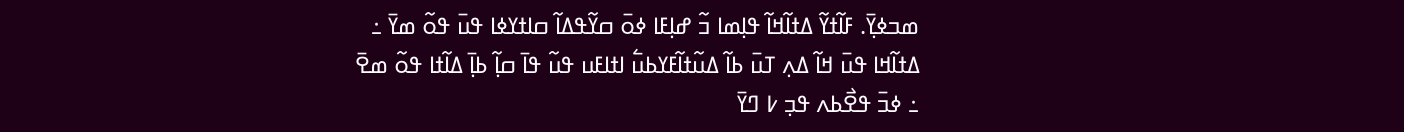ߘߏߦߌ߲߫. ߓߊ߬ߙߌ߬ ߡߙߊ߬ߞߊ߬ ߟߊ߲ߘߊ ߏ߬ ߝߊ߲ߓߊ ߦߋ߫ ߛߌ߬ߟߡߊ߬ ߛߊߙߌߦߊ ߟߎ߫ ߟߋ߬ ߘߌ߫ ߸ ߡߙߊ߬ߞߊ ߟߎ߫ ߞߊ߬ ߡߍ߲ ߠߎ߫ ߕߊ߬ ߡߎ߬ߙߊ߬ߓߌߕߎ߱ ߊߙߊߓߎ ߟߎ߬ ߟߊ߫ ߛߊ߲߬ ߕߊ߲߫ ߡߊ߬ߙߊ ߟߋ߬ ߘߐ߫ ߸ ߦߏ߫ ߟߐ߯ߕߍ ߟߏ߲ ߇ ߣߌ߫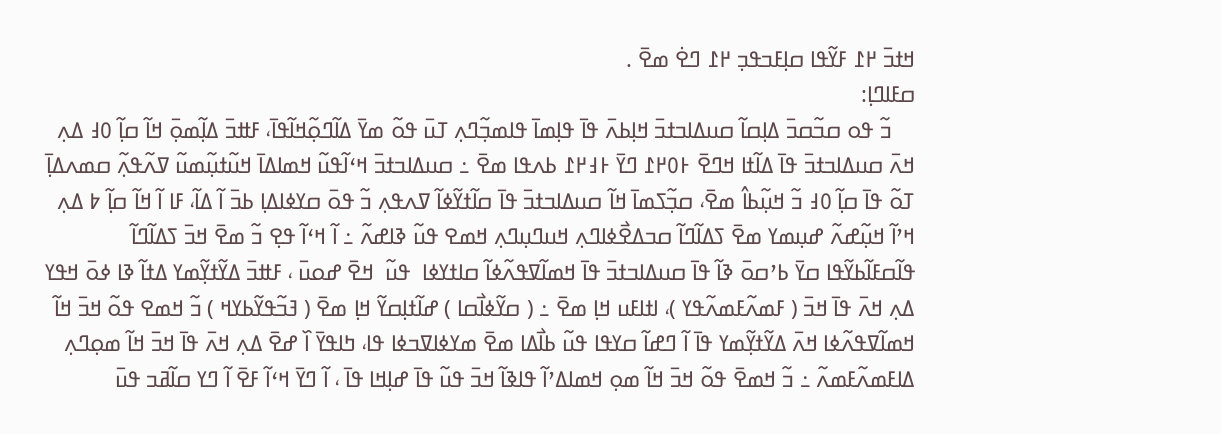ߞߙߏ߫ ߂߁ ߓߌ߬ߟߊ ߛߊ߲ߓߏߟߏ߲ ߂߁ ߣߐ߭ ߘߐ߫ .
ߛߓߊߣߊ߲:
    ߏ߬ ߟߋ ߛߏ߬ߛߏ߫ ߡߊ߲ߛߊ߬ ߛߎߡߊߏߙߏ߫ ߞߊ߲ߕߍ߫ ߟߊ߫ ߟߊ߲ߘߊ߫ ߟߊߘߏ߲߬ߣߍ߲ ߠߎ߫ ߟߋ߬ ߘߌ߫ ߡߊ߬ߣߋ߲߬ߞߊ߬ߟߊ߫، ߓߚߏ߫ ߡߊ߲߬ߘߋ߲߫ ߞߊ߬ ߛߊ߲߬ ߀߃ ߡߍ߲ ߞߍ߫ ߛߎߡߊߏߙߏ߫ ߟߊ߫ ߡߊ߬ߙߊ ߞߣߐ߫ ߅߀߂߁ ߣߌ߫ ߅߃߂߁ ߕߍߟߊ ߘߐ߫ ߸ ߛߎߡߊߏߙߏ߫ ߞߵߊ߬ߟߎ߬ ߞߘߊߡߊ߫ ߞߎ߬ߙߎ߲߬ߘߎ߬ ߜߍ߬ߟߍ߲߬ ߛߘߍߡߊ߲߫ ߠߋ߬ ߟߊ߫ ߛߊ߲߬ ߀߃ ߏ߬ ߞߎ߲߬ߕߊ߮ ߘߐ߫، ߛߏ߲߬ߖߘߊ߫ ߞߊ߬ ߛߎߡߊߏߙߏ߫ ߟߊ߫ ߛߊ߬ߙߌ߬ߦߊ߬ ߜߍߟߍ߲ ߏ߬ ߟߋ߫ ߛߌߦߊߡߊ߲ ߕߏ߫ ߊ߬ ߡߊ߬، ߓߊ ߊ߬ ߞߊ߬ ߛߊ߲߬ ߈ ߡߍ߲ ߞߴߊ߬ ߞߎ߲߬ߝߍ߬ ߝߎ߲ߘߌ ߘߐ߫ ߖߡߊ߬ߣߊ߬ ߛߏߡߐ߯ߦߊߣߍ߲ ߞߎߣߎ߲ߣߍ߲ ߞߘߐ ߟߎ߬ ߢߊߝߍ߬ ߸ ߊ߬ ߞߵߊ߬ ߟߐ߲ ߏ߬ ߘߐ߫ ߞߏ߫ ߖߡߊ߬ߣߊ߬ ߟߊ߬ߛߓߊ߬ߕߌ߬ߟߊ ߛߌ߫ ߕߴߛߋ߫ ߢߊ߬ ߟߊ߫ ߛߎߡߊߏߙߏ߫ ߟߊ߫ ߞߘߊ߬ߜߟߍ߬ߦߊ߬ ߛߊߙߌߦߊ  ߟߎ߬  ߞߐ߫ ߝߋߎ߫ ، ߓߚߏ߫ ߡߌ߬ߙߌ߲߬ߘߌ ߡߙߊ߬ ߢߊ ߦߋ߫ ߞߟߌ ߡߍ߲ ߞߍ߫ ߟߊ߫ ߞߏ߫ ( ߓߘߍ߬ߓߘߍ߬ߟߌ )، ߊߙߊߓߎ ߞߊ߲ ߘߐ߫ ߸ ( ߛߌ߬ߦߊ߯ߛߊ ) ߝߊ߬ߙߊ߲ߛߌ߬ ߞߊ߲ ߘߐ߫ ( ߔߏ߬ߟߌ߬ߕߌߞ ) ߏ߬ ߞߘߐ ߟߋ߬ ߞߏ߫ ߞߊ߬ ߞߘߊ߬ߜߟߍ߬ߦߊ ߞߍ߫ ߡߌ߬ߙߌ߲߬ߘߌ ߟߊ߫ ߊ߬ ߣߝߊ߬ ߛߌߟߊ ߟߎ߬ ߕߊ߯ߡߊ ߘߐ߫ ߘߌߦߊߜߏߦߊ ߟߊ، ߤߊߟߌ߫ ߊ߰ ߝߐ߫ ߡߍ߲ ߞߍ߫ ߟߊ߫ ߞߏ߫ ߞߊ߬ ߘߋ߲ߣߍ߲ ߡߊߓߘߍ߬ߓߘߍ߬ ߸ ߏ߬ ߞߘߐ߫ ߟߋ߬ ߞߏ߫ ߞߊ߬ ߘߋ߲ ߞߘߊߡߴߊ߬ ߟߊߢߊ߬ ߞߏ߫ ߟߎ߬ ߟߊ߫ ߝߊ߲ߞߊ ߟߊ߫ ، ߊ߬ ߣߌ߫ ߞߵߊ߬ ߓߐ߫ ߊ߬ ߣߌ ߛߊ߬ߥߏ ߟߎ߫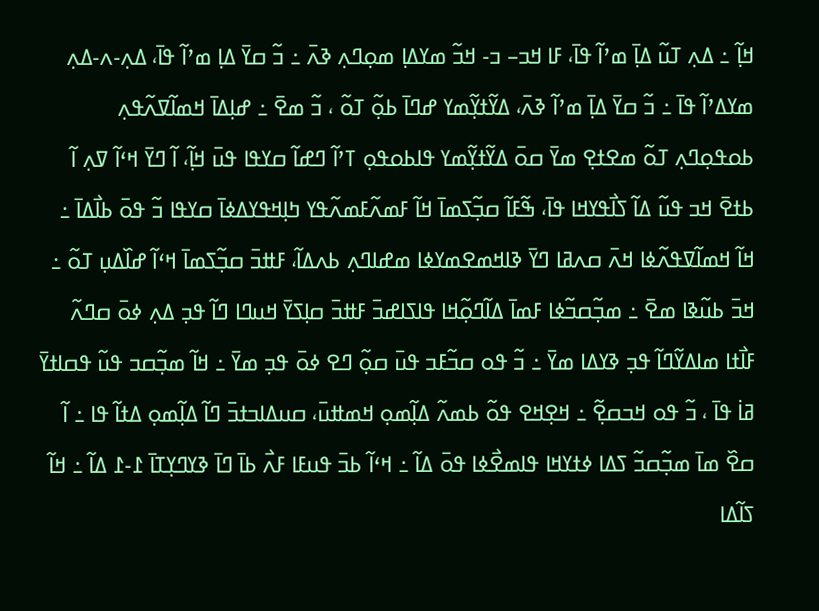ߞߊ߲߬ ߸ ߡߍ߲ ߠߎ߬ ߡߊ߲߫ ߘߴߊ߬ ߟߊ߫، ߓߊ ߞߏ– ߏ- ߞߏ߬ ߘߌߡߊ߲ ߘߋ߲ߣߍ߲ ߢߍ߫ ߸ ߏ߬ ߛߌ߫ ߡߊ߲ ߘߴߊ߬ ߟߊ߫، ߡߍ߲-ߍ-ߡߍ߲ ߘߌߡߴߊ߬ ߟߊ߫ ߸ ߏ߬ ߛߌ߫ ߡߊ߲߫ ߘߴߊ߬ ߢߍ߫، ߡߌ߬ߙߌ߲߬ߘߌ ߝߣߊ߫ ߕߋ߲߬ ߠߋ߬ ، ߏ߬ ߘߐ߫ ߸ ߝߊ߲ߡߊ߫ ߞߘߊ߬ߜߍ߬ߟߍ߲ ߕߋߟߋ߲ߣߍ߲ ߠߋ߬ ߘߐߙߐ߲ ߘߌ߫ ߛߋ߫ ߡߌ߬ߙߌ߲߬ߘߌ ߟߊߕߋߟߋ߲ ߠߴߊ߬ ߣߝߊ߬ ߛߌߟߊ ߟߎ߫ ߞߊ߲߬، ߊ߬ ߣߌ߫ ߞߵߊ߬ ߜߍ߲ ߊ߬ ߕߙߐ߫ ߞߏ ߟߎ߬ ߡߊ߬ ߖߊ߯ߟߌߞߊ ߟߊ߫، ߒ߬ߓߊ߬ ߛߏ߲߬ߖߘߊ߫ ߞߊ߬ ߓߘߍ߬ߓߘߍ߬ߟߌ ߤߊ߲ߞߟߌߡߦߊ߫ ߛߌߟߊ ߏ߬ ߟߋ߫ ߕߊ߯ߡߊ߫ ߸ ߞߊ߬ ߞߘߊ߬ߜߟߍ߬ߦߊ ߞߍ߫ ߛߍߥߊ ߣߌ߫ ߢߊߞߘߐߘߌߦߊ ߘߝߊߣߍ߲ ߕߍߡߊ߬، ߓߚߏ߫ ߛߏ߲߬ߖߘߊ߫ ߞߵߊ߬ ߝߊ߰ߡߎ߲ ߠߋ߬ ߸ ߞߏ߫ ߕߎ߬ߢߊ ߘߐ߫ ߸ ߘߏ߲߬ߛߏ߬ߦߊ ߓߘߊ߫ ߡߊ߬ߣߋ߲߬ߞߊ ߟߊߖߊߝߏ߫ ߓߚߏ߫ ߛߊ߲ߖߌ߫ ߞߎߣߊ ߣߊ߬ ߟߏ߲ ߡߍ߲ ߦߋ߫ ߛߣߍ߬ ߓߊ߯ߙߊ ߘߊߡߌ߬ߣߊ߬ ߟߏ߲ ߢߌߡߊ ߘߌ߫ ߸ ߏ߬ ߟߋ ߛߏ߬ߓߏ ߟߎ߫ ߛߋ߲߬ ߣߐ ߦߋ߫ ߟߏ߲ ߘߌ߫ ߸ ߞߊ߬ ߘߏ߲߬ߛߏ ߟߎ߬ ߟߛߊߙߌ߫ ߥߊ߭ ߟߊ߫ ، ߏ߬ ߟߋ ߞߏߛߐ߲߬ ߸ ߞߐ߲ߞߐ ߟߋ߬ ߕߘߍ߬ ߡߊ߲߬ߘߋ߲ ߞߘߚߎ߫، ߛߎߡߊߏߙߏ߫ ߣߊ߬ ߡߊ߲߬ߘߋ߲ ߡߙߊ߬ ߟߊ ߸ ߊ߬ ߛߐ߰ ߘߊ߫ ߘߏ߲߬ߛߏ߬ ߖߡߊ ߦߙߌߞߊ ߟߊߘߐ߯ߦߊ ߟߋ߫ ߡߊ߬ ߸ ߞߵߊ߬ ߕߏ߫ ߟߎߓߊ ߓߍ߯ ߕߊ߫ ߣߊ߫ ߢߌߣߌ߲ߠߊ߫ ߁-߁ ߡߊ߬ ߸ ߞߊ߬ ߖߊ߬ߡߊ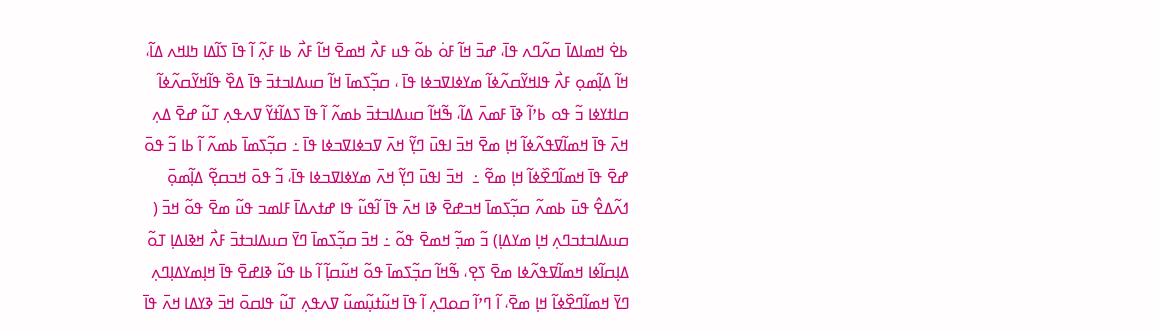ߕߐ߭ ߞߘߊߡߊ߫ ߛߍ߬ߣߍ ߟߊ߫، ߝߏ߫ ߞߊ߬ ߓߋ߭ ߕߋ߬ ߟߎ ߓߍ߯ ߞߘߐ߫ ߞߊ߬ ߓߍ߯ ߕߊ ߓߍ߲߬ ߊ߬ ߟߊ߫ ߖߊ߬ߡߊ ߤߊߞߍ ߡߊ߬، ߞߊ߬ ߡߊ߲߬ߘߋ߲ ߓߍ߯ ߟߊߞߌ߬ߛߍ߬ߦߊ߬ ߘߌߦߊߜߏߦߊ ߟߊ߫ ، ߛߏ߲߬ߖߘߊ߫ ߞߊ߬ ߛߎߡߊߏߙߏ߫ ߟߊ߫ ߡߐ߰ ߟߊ߬ߞߌ߬ߛߍ߬ߦߊ߬ ߛߊߙߌߦߊ ߏ߬ ߟߋ ߕߴߊ߬ ߢߊ߫ ߓߘߍ߫ ߡߊ߬، ߒ߬ߞߊ߬ ߛߎߡߊߏߙߏ߫ ߕߘߍ߬ ߊ߬ ߟߊ߫ ߖߡߊ߬ߙߌ߬ ߜߍߟߍ߲ ߠߎ߬ ߝߐ߫ ߡߍ߲ ߞߍ߫ ߟߊ߫ ߞߘߊ߬ߜߟߍ߬ߦߊ߬ ߞߊ߲ ߘߐ߫ ߞߏ߫ ߊߟߎ߫ ߣߌ߲߬ ߞߍ߫ ߜߏߦߊߜߏߦߊ ߟߊ߫ ߸ ߛߏ߲߬ߖߘߊ߫ ߕߘߍ߬ ߊ߬ ߕߊ ߏ߬ ߟߋ߫ ߝߐ߫ ߟߊ߫ ߞߘߊ߬ߣߐ߰ߦߊ߬ ߞߊ߲ ߘߐ߬ ߸  ߞߏ߫ ߊߟߎ߫ ߣߌ߲߬ ߞߍ߫ ߘߌߦߊߜߏߦߊ ߟߊ߫، ߏ߬ ߟߋ߫ ߞߏߛߐ߲߬ ߡߊ߲߬ߘߋ߲߫ ߗߍ߬ߡߐ߮ ߟߎ߫ ߕߘߍ߬ ߛߏ߲߬ߖߘߊ߫ ߞߏߝߐ߫ ߢߊ ߞߍ߫ ߟߊ߫ ߊ߬ߟߎ߬ ߟߊ ߝߙߍߡߊ߫ ߓߊߘߏ ߟߎ߬ ߘߐ߫ ߟߋ߬ ߞߏ߫ ( ߛߎߡߊߏߙߏߣߍ߲ ߞߊ߲ ߘߌߡߊ߲) ߏ߬ ߘߏ߲߬ ߞߘߐ߫ ߟߋ߬ ߸ ߞߏ߫ ߛߏ߲߬ߖߘߊ߫ ߣߌ߫ ߛߎߡߊߏߙߏ߫ ߓߍ߯ ߞߢߊߡߊ߲ ߠߋ߬ ߡߊ߲ߛߊ߬ߦߊ ߞߘߊ߬ߜߟߍ߬ߦߊ ߘߐ߫ ߖߐ߲، ߒ߬ߞߊ߬ ߛߏ߲߬ߖߘߊ߫ ߟߋ߬ ߞߎ߬ߛߊ߲߬ ߊ߬ ߕߊ ߟߎ߬ ߢߊߝߐ߫ ߟߊ߫ ߞߊ߲ߘߌߡߊ߲ߣߍ߲ ߣߌ߫ ߞߘߊ߬ߣߐ߰ߦߊ߬ ߞߊ߲ ߘߐ߫، ߊ߬ ߣߴߊ߬ ߛߋߣߍ߲ ߊ߬ ߟߊ߫ ߞߎ߬ߙߎ߲߬ߘߎ߬ ߜߍߟߍ߲ ߠߎ߬ ߟߊߛߋ߫ ߞߏ߫ ߢߌߡߊ ߞߍ߫ ߟߊ߫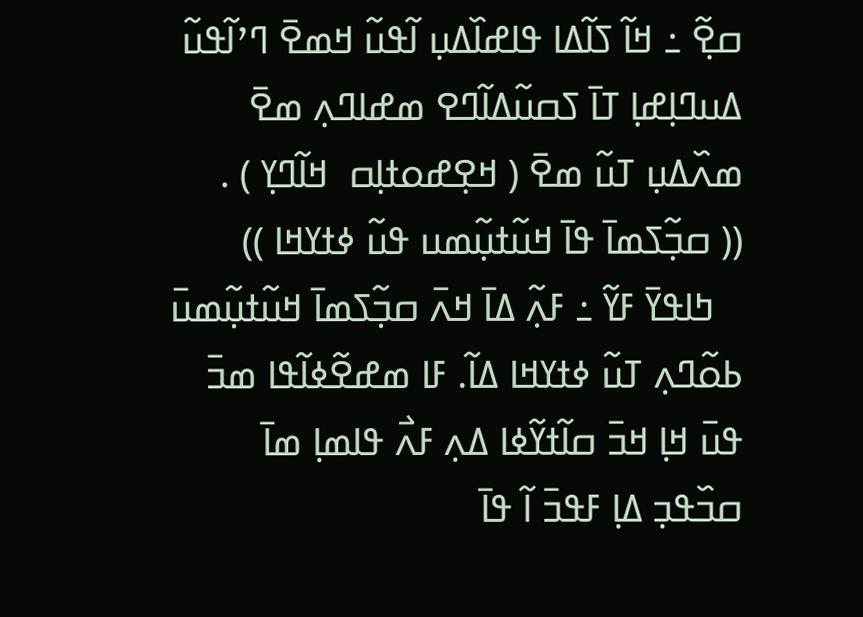ߛߐ߲߬ ߸ ߞߊ߬ ߖߊ߬ߡߊ ߟߊߝߊ߰ߡߎ߲ ߊ߬ߟߎ߬ ߞߘߐ߫ ߣߴߊ߬ߟߎ߬ ߡߎߣߊ߲ߝߊ߲ ߠߊ߫ ߖߛߎ߬ߡߊ߬ߣߐ ߘߝߊߣߍ߲ ߘߐ߫ ߘߍ߰ߡߎ߲ ߠߎ߬ ߘߐ߫ ( ߞߐ߲ߝߋߙߊ߲ߛ  ߞߊ߬ߣߌ߲ ) .
(( ߛߏ߲߬ߖߘߊ߫ ߟߊ߫ ߞߎ߬ߙߎ߲߬ߘߎ ߟߎ߬ ߦߙߌߞߊ ))
   ߤߊߟߌ߫ ߓߌ߬ ߸ ߓߍ߲߬ ߡߊ߫ ߞߍ߫ ߛߏ߲߬ߖߘߊ߫ ߞߎ߬ߙߎ߲߬ߘߎ߫ ߕߋ߬ߣߍ߲ ߠߎ߬ ߦߙߌߞߊ ߡߊ߬. ߓߊ ߘߝߐ߬ߦߊ߬ߟߊ ߘߏ߫ ߟߎ߫ ߞߊ߲ ߞߏ߫ ߛߊ߬ߙߌ߬ߦߊ ߡߍ߲ ߓߍ߯ ߟߊߘߊ߲ ߘߊ߫ ߛߏ߰ߟߏ߲ ߡߊ߲ ߓߟߏ߫ ߊ߬ ߟߊ߫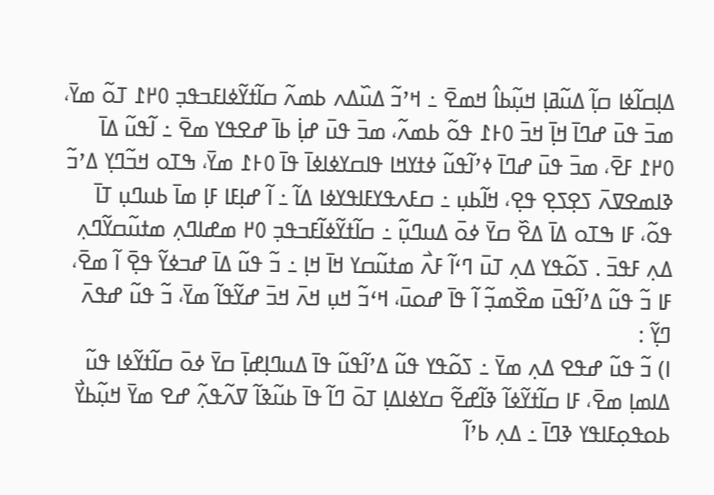ߡߊ߲ߛߊ߬ߦߊ ߛߊ߲߬ ߡߎ߬ߥߊ߲ ߞߎ߲߬ߕߊ߮ ߞߘߐ߫ ߸ ߞߴߏ߬ ߡߎ߰ߡߍ ߕߘߍ߬ ߛߊ߬ߙߌ߬ߦߊߓߏߟߏ߲ ߀߂߁ ߠߋ߬ ߘߌ߫، ߘߏ߫ ߟߎ߫ ߝߣߊ߫ ߞߊ߲߫ ߞߏ߫ ߀߅߁ ߟߋ߬ ߕߘߍ߬، ߘߏ߫ ߟߎ߫ ߝߊ߲߭ ߕߊ߫ ߝߐߟߌ ߘߐ߫ ߸ ߊ߬ߟߎ߬ ߡߊ߫ ߀߂߁ ߓߐ߫، ߘߏ߫ ߟߎ߫ ߝߣߊ߫ ߦߴߊ߬ߟߎ߬ ߦߙߌߞߊ ߟߊߛߌߦߊߦߊ߫ ߟߊ߫ ߀߅߁ ߘߌ߫، ߒߠߋ ߞߏ߬ߣߌ߲ ߡߴߏ߬ ߢߊߘߐߜߍ߫ ߖߐ߲ߖߐ߲ ߟߐ߲، ߞߊ߬ߕߎ߲ ߸ ߛߓߍߟߌߓߊߟߌߦߊ ߡߊ߬ ߸ ߊ߬ ߝߊ߲ߓߊ ߓߊ߲ ߘߊ߫ ߕߎߣߎ߲ ߠߊ߫ ߟߋ߬، ߓߊ ߒߠߋ ߡߊ߫ ߡߐ߰ ߛߌ߫ ߦߋ߫ ߡߎߣߎ߲߬ ߸ ߛߊ߬ߙߌ߬ߦߊ߬ߓߏߟߏ߲ ߀߂ ߘߝߊߣߍ߲ ߘߙߎ߬ߛߌ߬ߣߍ߲ ߡߍ߲ ߓߟߏ߫ . ߖߋ߬ߟߌ ߡߍ߲ ߠߎ߫ ߣߵߊ߬ ߓߍ߯ ߘߙߎ߬ߛߌ ߞߊ߫ ߞߊ߲ ߸ ߏ߬ ߟߎ߬ ߡߊ߫ ߝߏߦߌ߬ ߟߐ߲߫ ߊ߬ ߘߐ߫، ߓߊ ߏ߬ ߟߎ߬ ߡߴߊ߬ߟߎ߫ ߘߐ߰ߘߏ߲߬ ߊ߬ ߟߊ߫ ߝߋߎ߫، ߞߵߏ߬ ߞߎ߲ ߞߍ߫ ߞߏ߫ ߝߌ߬ߟߊ߬ ߘߌ߫، ߏ߬ ߟߎ߬ ߝߟߍ߫ ߣߌ߲߬ :
ߊ) ߏ߬ ߟߎ߬ ߝߟߐ ߡߍ߲ ߘߌ߫ ߸ ߖߋ߬ߟߌ ߟߎ߬ ߡߴߊ߬ߟߎ߬ ߟߊ߫ ߡߎߣߊ߲ߝߊ߲߫ ߛߌ߫ ߦߋ߫ ߛߊ߬ߙߌ߬ߦߊ ߟߎ߬ ߡߊߘߊ߲ ߘߐ߫، ߓߊ ߛߊ߬ߙߌ߬ߦߊ߬ ߢߊ߬ߝߐ߬ ߛߌߦߊߡߊ߲ ߠߋ߫ ߣߊ߬ ߟߊ߫ ߕߎ߬ߢߊ߬ ߜߍ߬ߟߍ߲߬ ߝߐ ߘߌ߫ ߞߎ߲߬ߕߌ߯ ߕߋߟߋ߲ߓߊߟߌ ߢߣߊ߫ ߸ ߡߍ߲ ߕߴߊ߬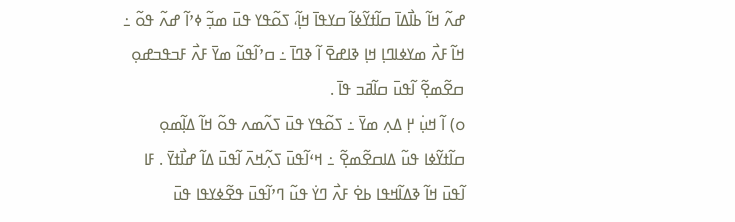ߝߍ߬ ߞߊ߬ ߕߊ߯ߡߊ߫ ߛߊ߬ߙߌ߬ߦߊ߬ ߛߌߟߊ߫ ߞߊ߲߬، ߖߋ߬ߟߌ ߟߎ߫ ߘߏ߲߬ ߦߴߊ߬ ߝߍ߬ ߟߋ߬ ߸ ߞߊ߬ ߓߍ߯ ߘߌߦߊߣߊ߲ ߞߊ߲ ߢߊߝߐ߫ ߊ߬ ߢߣߊ߫ ߸ ߛߴߊ߬ߟߎ߬ ߘߌ߫ ߓߍ߯ ߓߏߟߏߝߋ߲ ߛߐ߬ߘߐ߲߬ ߊ߬ߟߎ߫ ߛߊ߬ߥߏ ߟߊ߫ .
ߋ) ߊ߬ ߞߎ߲߭ ߂߲ ߡߍ߲ ߘߌ߫ ߸ ߖߋ߬ߟߌ ߟߎ߫ ߖߍ߬ߘߍ ߟߋ߬ ߞߊ߬ ߡߊ߲߬ߘߋ߲ ߛߊ߬ߙߌ߬ߦߊ ߟߎ߬ ߡߊߛߐ߬ߘߐ߲߬ ߸ ߞߵߊ߬ߟߎ߫ ߖߍ߲߬ߞߍ߫ ߊ߬ߟߎ߫ ߡߊ߬ ߝߊ߯ߙߌ߫ . ߓߊ ߊ߬ߟߎ߫ ߞߊ߬ ߢߡߊ߬ߞߟߊ ߕߐ߭ ߓߍ߯ ߣߌ߭ ߟߎ߬ ߣߴߊ߬ߟߎ߫ ߟߐ߬ߦߌߟߊ ߟߎ߫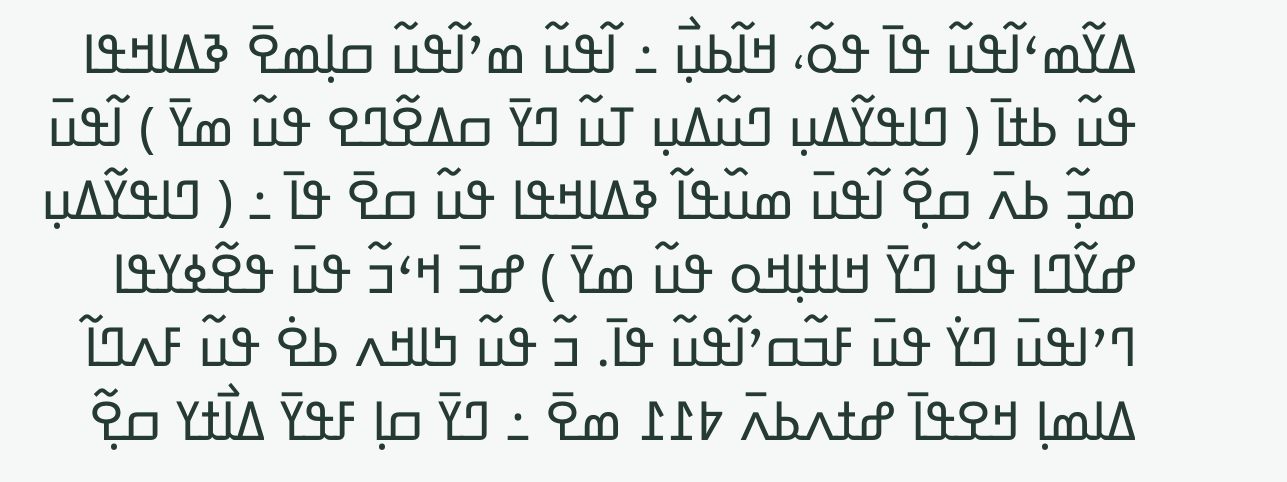ߡߌ߬ߘߵߊ߬ߟߎ߬ ߟߊ߫ ߟߋ߬، ߞߊ߬ߕߎ߲߯ ߸ ߊ߬ߟߎ߬ ߘߴߊ߬ߟߎ߬ ߛߊ߲ߘߐ߫ ߢߡߊߞߟߊ ߟߎ߬ ߕߙߊ߫ ( ߣߊߟߌ߬ߡߎ߲ ߣߎ߬ߡߎ߲ ߠߎ߬ ߣߌ߫ ߛߡߐ߬ߣߐ ߟߎ߬ ߘߌ߫ ) ߊ߬ߟߎ߫ ߘߏ߲߬ ߕߍ߫ ߛߐ߲߬ ߊ߬ߟߎ߫ ߘߎ߰ߟߊ߬ ߢߡߊߞߟߊ ߟߎ߬ ߛߐ߫ ߟߊ߫ ߸ ( ߣߊߟߌ߬ߡߎ߲ ߝߌ߬ߣߊ ߟߎ߬ ߣߌ߫ ߞߊߙߊ߲ߞߋ ߟߎ߬ ߘߌ߫ ) ߝߏ߫ ߞߵߏ߬ ߟߎ߫ ߟߐ߬ߦߌߟߊ ߣߴߊߟߎ߫ ߣߌ߭ ߟߎ߫ ߓߏ߬ߛߴߊ߬ߟߎ߬ ߟߊ߫. ߏ߬ ߟߎ߬ ߤߊߞߍ ߕߐ߭ ߟߎ߬ ߓߍߣߊ߬ ߡߊߘߊ߲ ߞߐߟߊ߫ ߝߙߍߕߍ߫ ߈߁߁ ߘߐ߫ ߸ ߣߌ߫ ߛߊ߲ ߓߟߌ߫ ߡߊ߯ߙߌ ߛߐ߲߬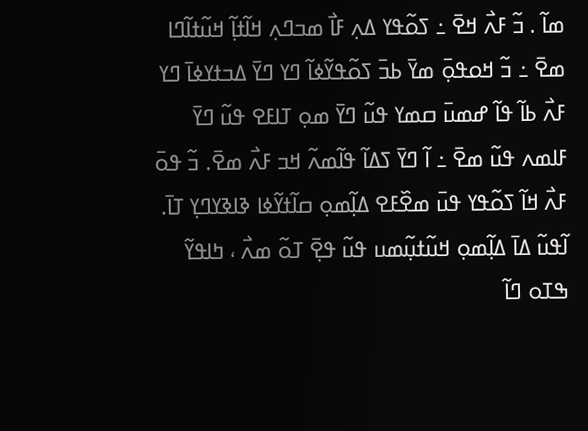ߘߊ߬ . ߏ߬ ߓߍ߯ ߞߐ߫ ߸ ߖߋ߬ߟߌ ߡߍ߲ ߓߊ߯ ߘߏߣߍ߲ ߞߊ߬ߙߊ߲߬ ߞߎ߬ߙߊ߬ߣߊ ߘߐ߫ ߸ ߏ߬ ߞߋߟߋ߲߫ ߘߌ߫ ߕߏ߫ ߖߋ߬ߟߌ߬ߦߊ߬ ߣߌ ߣߌ߫ ߡߏߙߌߦߊ߫ ߣߌ ߓߍ߯ ߕߊ߬ ߟߊ߬ ߝߘߎ߫ ߛߘߌ ߟߎ߬ ߣߌ߫ ߘߋ߲ ߠߊߓߐ ߟߎ߬ ߣߌ߫ ߓߊߘߍ ߟߎ߬ ߘߐ߫ ߸ ߊ߬ ߣߌ߫ ߖߡߊ߬ ߟߊ߬ߘߍ߬ ߞߏ ߓߍ߯ ߘߐ߫. ߏ߬ ߟߋ߫ ߓߍ߯ ߞߊ߬ ߖߋ߬ߟߌ ߟߎ߫ ߘߐ߰ߓߐ ߡߊ߲߬ߘߋ߲ ߛߊ߬ߙߌ߬ߦߊ ߢߊߢߌߣߌ߲ ߠߊ߫. ߊ߬ߟߎ߬ ߡߊ߫ ߡߊ߲߬ߘߋ߲ ߞߎ߬ߙߎ߲߬ߘߎ ߟߎ߬ ߟߐ߲߫ ߠߋ߬ ߘߍ߯ ، ߤߊߟߌ߬ ߒߠߋ ߣߊ߬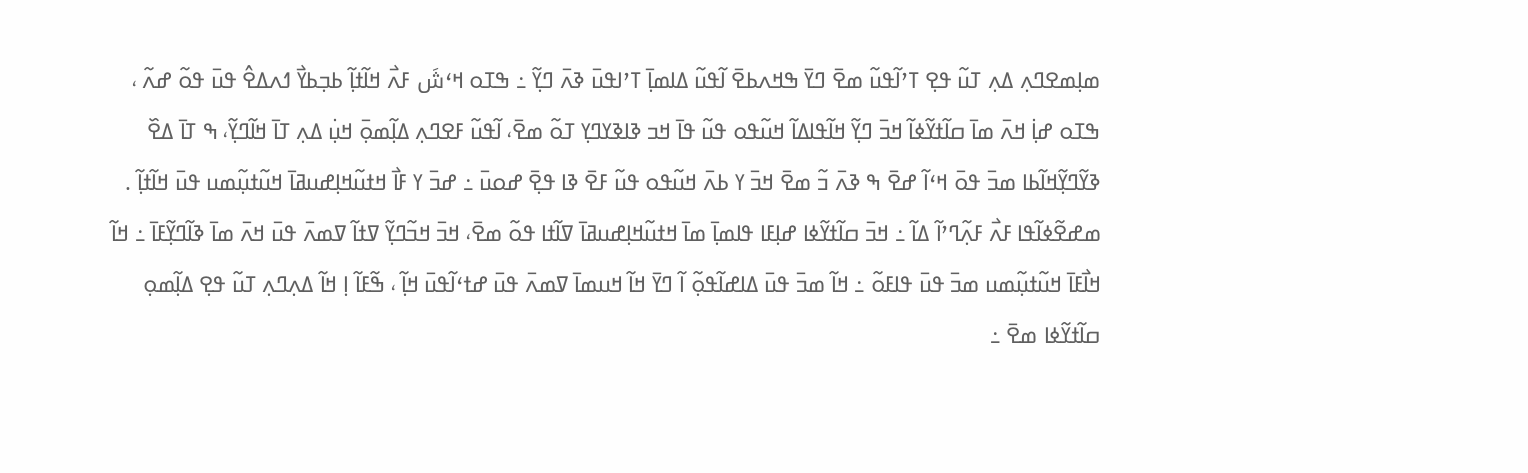ߘߊ߲ߘߐߣߍ߲ ߡߍ߲ ߠߎ߬ ߟߐ߲ ߠߴߊ߬ߟߎ߬ ߘߐ߫ ߣߌ߫ ߒߞߍߕߐ߫ ߊ߬ߟߎ߬ ߡߊߘߊ߲߫ ߠߴߊߟߎ߫ ߢߍ߫ ߣߌ߲߬ ߸ ߒߠߋ ߞߵشَ‌ ߓߍ߯ ߞߊ߬ߙߊ߲߬ ߕߏ߲ߕߌ߯ ߗߍߡߐ߮ ߟߎ߫ ߟߋ߬ ߝߍ߬ ، ߒߠߋ ߝߊ߲߭ ߞߍ߫ ߘߊ߫ ߛߊ߬ߙߌ߬ߦߊ߬ ߞߏ߫ ߣߌ߲߬ ߞߊ߬ߟߊߡߊ߬ ߞߎ߬ߟߋ ߟߎ߬ ߟߊ߫ ߞߏ ߢߊߢߌߣߌ߲ ߠߋ߬ ߘߐ߫، ߊ߬ߟߎ߬ ߓߐߣߍ߲ ߡߊ߲߬ߘߋ߲߫ ߞߎ߲߭ ߡߍ߲ ߠߊ߫ ߞߊ߬ߣߌ߲߬، ߒ ߠߊ߫ ߡߐ߰ ߢߌ߬ߣߌ߲߬ߞߊ߬ߕߊ ߘߏ߫ ߟߋ߫ ߞߵߊ߬ ߝߐ߫ ߒ ߢߍ߫ ߏ߬ ߘߐ߫ ߞߏ߫ ߌ ߕߍ߫ ߞߎ߬ߟߋ ߟߎ߬ ߓߐ߫ ߢߊ ߟߐ߲߫ ߝߋߎ߫ ߸ ߝߏ߫ ߌ ߓߊ߯ ߞߙߎ߬ߞߊ߲ߝߎߥߊ߫ ߞߎ߬ߙߎ߲߬ߘߎ ߟߎ߫ ߞߊ߬ߙߊ߲߬ .
ߘߝߐ߬ߦߊ߬ߟߊ ߓߍ߯ ߓߍ߲߬ߣߴߊ߬ ߡߊ߬ ߸ ߞߏ߫ ߛߊ߬ߙߌ߬ߦߊ ߝߊ߲ߓߊ ߟߊߘߊ߲߫ ߘߊ߫ ߞߙߎ߬ߞߊ߲ߝߎߥߊ߫ ߜߊ߬ߙߊ ߟߋ߬ ߘߐ߫، ߞߏ߫ ߞߏ߬ߣߌ߲߬ ߜߙߊ߬ ߜߘߍ߫ ߟߎ߫ ߞߍ߫ ߘߊ߫ ߢߊ߬ߣߌ߲߬ߓߊ߫ ߸ ߞߊ߬ ߞߊ߯ߓߊ߫ ߞߎ߬ߙߎ߲߬ߘߎ ߘߏ߫ ߟߎ߫ ߟߊߓߋ߬ ߸ ߞߊ߬ ߘߏ߫ ߟߎ߫ ߡߊߝߊ߬ߟߋ߲߬ ߊ߬ ߣߌ߫ ߞߊ߬ ߞߎߘߊ߫ ߜߘߍ߫ ߟߎ߫ ߝߙߵߊ߬ߟߎ߫ ߞߊ߲߬ ، ߒ߬ߓߊ߬ ߊ߲ ߞߊ߬ ߡߍ߲ߣߍ߲ ߠߎ߬ ߟߐ߲ ߡߊ߲߬ߘߋ߲ ߛߊ߬ߙߌ߬ߦߊ ߘߐ߫ ߸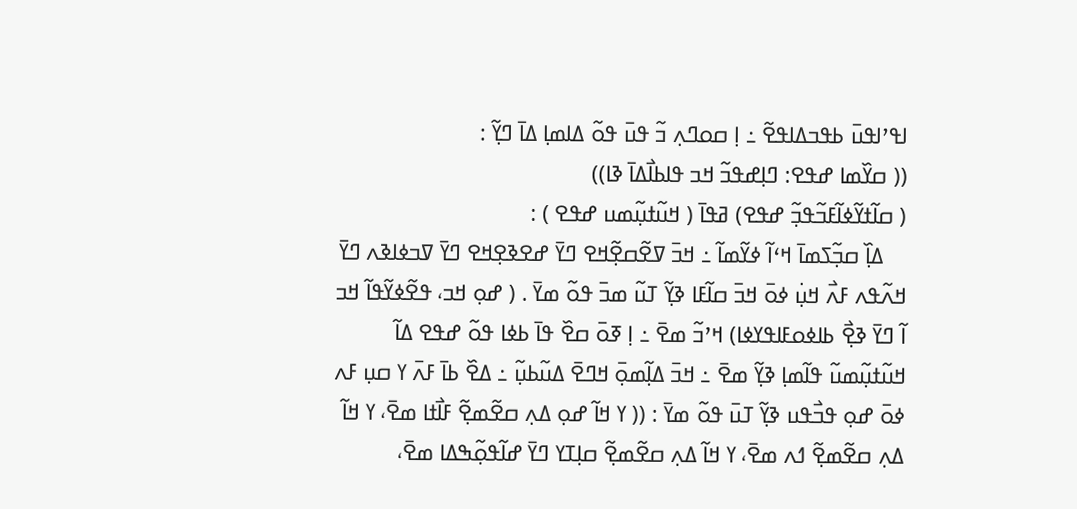ߊߟߴߊߟߎ߫ ߕߟߏߡߊߟߐ߬ ߸ ߊ߲ ߛߋߣߍ߲ ߏ߬ ߟߎ߫ ߟߋ߬ ߡߊߘߊ߲ ߡߊ߫ ߣߌ߲߬ :
(( ߛߌ߰ߘߊ ߝߟߐ: ߣߊ߲ߝߟߏ߬ ߞߏ ߟߊߕߊ߯ߡߊ߫ ߢߊ))
( ߛߊ߬ߙߌ߬ߦߊ߬ߓߏ߬ߟߏ߲߬ ߝߟߐ) ߥߟߊ߫ ( ߞߎ߬ߙߎ߲߬ߘߎ ߝߟߐ ) :
    ߡߊ߲߰ ߛߏ߲߬ߖߘߊ߫ ߞߵߊ߬ ߦߌ߬ߘߊ߬ ߸ ߞߏ߫ ߜߐ߬ߛߐ߲߬ߞߐ ߣߌ߫ ߝߐߢߐ߲ߞߐ ߣߌ߫ ߜߏߦߊߢߍ ߣߌ߫ ߞߍ߬ߟߍ ߓߍ߯ ߞߎ߲߭ ߦߋ߫ ߞߏ߫ ߛߊ߬ߓߊ ߢߌ߲߬ ߠߎ߬ ߘߏ߫ ߟߋ߬ ߘߌ߫ . ( ߝߋ߲ ߞߏ، ߟߐ߬ߦߌ߬ߟߊ߬ ߞߏ ߊ߬ ߣߌ߫ ߢߐ߲߯ ߕߊߦߋߓߊߟߌߦߊ) ߞߴߏ߬ ߘߐ߫ ߸ ߊ߲ ߧߋ߫ ߛߐ߰ ߟߊ߫ ߕߦߊ ߟߋ߬ ߝߟߐ ߡߊ߬ ߞߎ߬ߙߎ߲߬ߘߎ߬ ߟߊ߬ߘߊ߲ ߢߌ߲߬ ߘߐ߫ ߸ ߞߏ߫ ߡߊ߲߬ߘߋ߲߫ ߞߣߐ߫ ߡߎ߬ߕߎ߲߬ ߸ ߡߐ߰ ߕߊ߫ ߓߍ߫ ߌ ߛߎ߲ ߓߍ ߦߋ߫ ߝߋ߲ ߟߏ߯ߟߎ ߢߌ߲߬ ߠߎ߫ ߟߋ߬ ߘߌ߫ : (( ߌ ߞߊ߬ ߝߋ߲ ߡߍ߲ ߛߐ߬ߘߐ߲߬ ߓߊ߯ߙߊ ߘߐ߫، ߌ ߞߊ߬ ߡߍ߲ ߛߐ߬ߘߐ߲߬ ߗߍ ߘߐ߫، ߌ ߞߊ߬ ߡߍ߲ ߛߐ߬ߘߐ߲߬ ߛߊ߲ߠߌ ߣߌ߫ ߝߊ߬ߟߋ߲߬ߒߡߊ ߘߐ߫،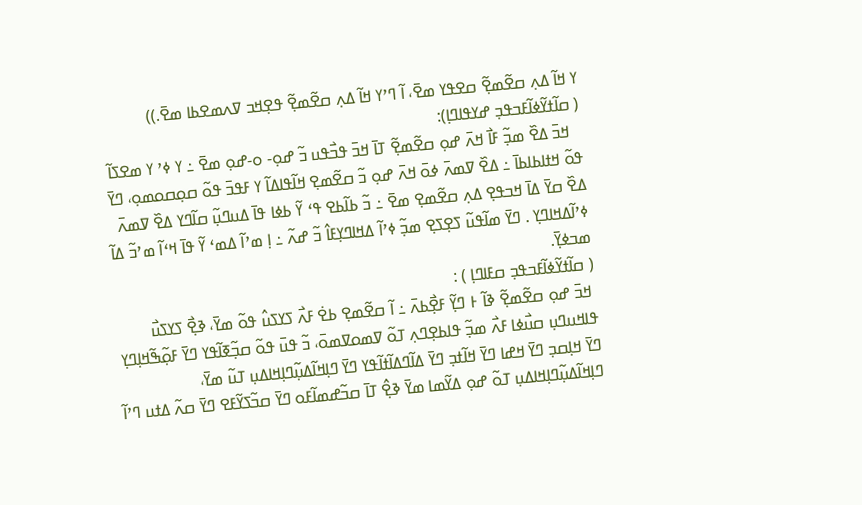ߌ ߞߊ߬ ߡߍ߲ ߛߐ߬ߘߐ߲߬ ߛߐߟߌ ߘߐ߫، ߊ߬ ߣߴߌ ߞߊ߬ ߡߍ߲ ߛߐ߬ߘߐ߲߬ ߟߐ߲ߞߏ ߜߍߘߐߕߊ ߘߐ߫.))
( ߛߊ߬ߙߌ߬ߦߊ߬ߓߏߟߏ߲ ߝߌߟߊߣߊ߲):
   ߞߏ߫ ߡߐ߰ ߘߏ߲߬ ߓߊ߯ ߞߍ߫ ߝߋ߲ ߛߐ߬ߘߐ߲߬ ߠߊ߫ ߞߏ߫ ߟߏ߯ߟߎ ߏ߬ ߝߋ߲- ߋ-ߝߋ߲ ߘߐ߫ ߸ ߌ ߦߴ ߌ ߘߐߖߊ߬ ߟߋ߬ ߞߙߊߕߊߕߊ߫ ߸ ߡߐ߰ ߜߘߍ߫ ߦߋ߫ ߞߍ߫ ߝߋ߲ ߏ߬ ߛߐ߬ߘߐ߲ ߞߊ߬ߟߊߡߊ߬ ߌ ߓߟߏ߫ ߟߋ߬ ߛߋ߲ߛߋߘߋ߲، ߣߌ߫ ߡߐ߰ ߛߌ߫ ߡߊ߫ ߞߏߟߐ߲ ߡߍ߲ ߛߐ߬ߘߐ߲ ߘߐ߫ ߸ ߏ߬ ߕߊ߬ߕߐ ߟߵ ߌ߬ ߕߦߊ ߟߊ߫ ߡߎߣߎ߲߬ ߛߊ߬ߣߌ ߡߐ߰ ߜߘߍ߫ ߦߴߊ߬ߡߞߊߣߌ߲ . ߣߌ߫ ߘߊ߬ߟߎ߬ ߖߐ߲ߖߐ߲ ߘߏ߲߬ ߦߴߊ߬ ߡߞߊߣߌ߲ߓߊ߮ ߏ߬ ߝߍ߬ ߸ ߊ߲ ߘߴߊ߬ ߡߘߵ ߌ߬ ߟߊ߫ ߞߵߊ߬ ߘߴߏ߬ ߡߊ߬ ߘߏߦߌ߲߫.
( ߛߊ߬ߙߌ߬ߦߊ߬ߓߏߟߏ߲ ߛߓߊߣߊ߲ ) :
 ߞߏ߫ ߝߋ߲ ߛߐ߬ߘߐ߲߬ ߢߊ߬ ߅ ߣߌ߲߬ ߓߐ߲߯ߕߍ߫ ߸ ߊ߬ ߛߐ߬ߘߐ߲ ߕߐ߭ ߓߍ߯ ߖߌߖߎ߮ ߟߋ߬ ߘߌ߫، ߢߐ߲߯ ߖߌߖߎ߯ ߟߊߞߎߣߎ߲ ߛߎ߯ߦߊ ߓߍ߯ ߘߏ߲߬ ߟߊߕߐ߲ߣߍ߲ ߠߋ߬ ߜߘߋߜߘߋ߫، ߏ߬ ߟߎ߫ ߟߋ߬ ߛߏ߲߬ߧߊ߬ߟߌ ߣߌ߫ ߓߋ߲߬ߒ߬ߞߊ߲ߣߌ߲ ߣߌ߫ ߞߊ߲ߛߏ߲ ߣߌ߫ ߞߝߊ ߣߌ߫ ߞߊ߬ߙߏ߲ ߣߌ߫ ߡߊ߬ߣߡߊ߬ߙߊ߬ߟߌ ߣߌ߫ ߣߊ߲ߞߊ߬ߡߎ߲߬ߣߊ߲ߞߊߡߎ߲ ߠߎ߬ ߘߌ߫، ߣߊ߲ߞߊ߬ߡߎ߲߬ߣߊ߲ߞߊߡߎ߲ ߠߋ߬ ߝߋ߲ ߡߌ߬ߘߊ ߘߌ߫ ߢߐ߲߮ ߠߊ߫ ߛߏ߬ߝߘߊ߬ߓߋ ߣߌ߫ ߛߏ߬ߖߌ߬ߓߐ ߣߌ߫ ߛߍ߬ ߡߙߎ ߣߴߊ߬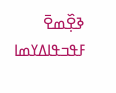ߢߐ߲߰ߘߐ߫ ߓߟߏߟߊߡߌߘߊ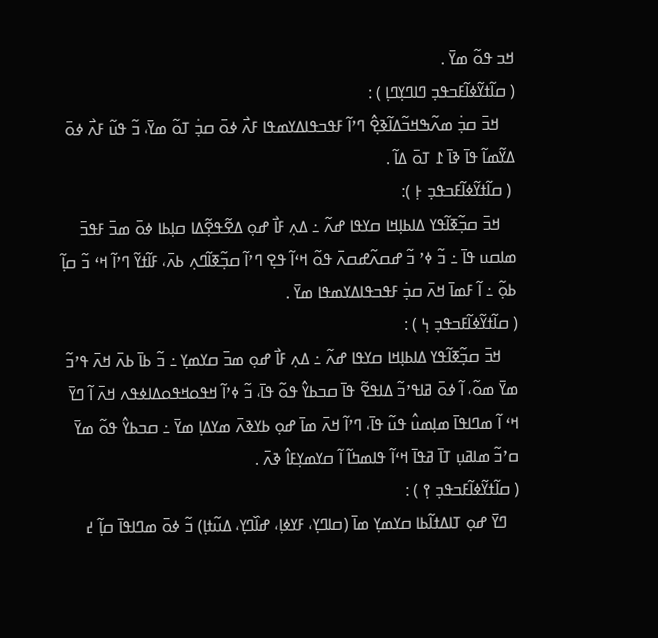ߞߏ ߟߋ߬ ߘߌ߫ .
( ߛߊ߬ߙߌ߬ߦߊ߬ߓߏߟߏ߲ ߣߊߣߌ߲ߣߊ߲ ) :
    ߞߏ߫ ߛߏ߲߭ ߘߍ߬ߒߞߏ߬ߡߊ߬ߢߐ߲߮ ߣߴߊ߬ ߓߟߏߟߊߡߌߘߟߊ ߓߍ߯ ߦߋ߫ ߛߏ߲߭ ߠߋ߬ ߘߌ߫، ߏ߬ ߟߎ߬ ߓߍ߯ ߦߋ߫ ߡߌ߬ߘߊ߬ ߟߊ߫ ߢߊ߫ ߁ ߠߋ߫ ߡߊ߬ .
 ( ߛߊ߬ߙߌ߬ߦߊ߬ߓߏߟߏ߲ ߅߲ ):
    ߞߏ߫ ߛߏ߲߬ߧߊ߬ߟߌ ߡߊߕߊ߲ߞߊ ߛߌߟߊ ߝߍ߬ ߸ ߡߍ߲ ߓߊ߯ ߝߋ߲ ߡߐ߬ߟߐ߲߬ߡߊ ߛߊ߲ߕߊ ߦߋ߫ ߘߏ߫ ߓߟߏ߫ ߘߊߛߎ ߟߊ߫ ߸ ߏ߬ ߦߴ ߏ߬ ߝߛߍ߬ߝߛߍ߫ ߟߋ߬ ߞߵߊ߬ ߟߐ߲ ߣߴߊ߬ ߛߏ߲߬ߧߊ߬ߣߍ߲ ߕߍ߫، ߓߊ߬ߙߌ߬ ߣߴߊ߬ ߞߵ ߏ߬ ߛߊ߲߬ ߕߋ߲߬ ߸ ߊ߬ ߓߘߊ߫ ߞߍ߫ ߛߏ߲߭ ߓߟߏߟߊߡߌߘߟߊ ߘߌ߫ .
( ߛߊ߬ߙߌ߬ߦߊ߬ߓߏߟߏ߲ ߆߲ ) :
    ߞߏ߫ ߛߏ߲߬ߧߊ߬ߟߌ ߡߊߕߊ߲ߞߊ ߛߌߟߊ ߝߍ߬ ߸ ߡߍ߲ ߓߊ߯ ߝߋ߲ ߘߏ߫ ߛߌߘߌ߲ ߸ ߏ߬ ߕߊ߫ ߕߍ߫ ߞߍ߫ ߟߴߏ߬ ߘߌ߫ ߘߋ߬، ߊ߬ ߦߋ߫ ߥߊߟߴߏ߬ ߡߊߟߐ߬ ߟߊ߫ ߛߏߕߌ߮ ߟߋ߬ ߟߊ߫، ߏ߬ ߦߴߊ߬ ߞߟߋߞߟߋߡߊߦߟߍ ߞߍ߫ ߊ߬ ߣߌ߫ ߞߵ ߊ߬ ߘߣߊߟߊ߫ ߘߊ߲ߘߎ߮ ߟߎ߬ ߟߊ߫، ߣߴߊ߬ ߞߍ߫ ߘߊ߫ ߝߋ߲ ߕߌߢߍ߫ ߘߌߡߊ߲ ߘߌ߫ ߸ ߛߏߕߌ߮ ߟߋ߬ ߘߌ߫ ߛߴߏ߬ ߘߊߥߎ߲ ߠߊ߫ ߥߟߊ߫ ߞߵߊ߬ ߟߊߘߤߊ߬ ߊ߬ ߛߌߘߌ߲ߓߊ߮ ߢߍ߫ .
( ߛߊ߬ߙߌ߬ߦߊ߬ߓߏߟߏ߲ ߉߲ ) :
   ߣߌ߫ ߝߋ߲ ߠߊߡߙߊ߬ߕߊ ߛߌߘߌ߲ ߘߊ߫ (ߛߊߣߌ߲، ߓߌߦߊ߲، ߝߊ߰ߣߌ߲، ߡߎ߬ߙߊ߲) ߏ߬ ߦߋ߫ ߘߣߊߟߊ߫ ߛߊ߲߬ ߄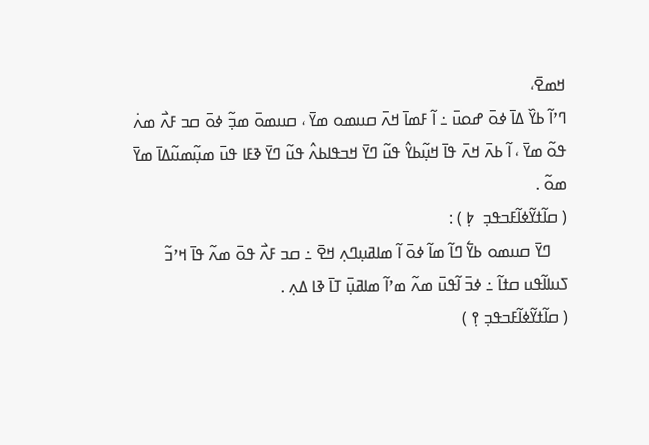ߞߘߐ߫،
ߣߴߊ߬ ߕߌ߰ ߡߊ߫ ߦߋ߫ ߝߋߎ߫ ߸ ߊ߬ ߓߘߊ߫ ߞߍ߫ ߛߎߘߋ ߘߌ߫ ، ߛߎߘߋ߫ ߘߏ߲߬ ߦߋ߫ ߛߏ ߓߍ߯ ߘߍ߭ ߟߋ߬ ߘߌ߫ ، ߊ߬ ߕߍ߫ ߞߍ߫ ߟߊ߫ ߞߎ߲߬ߕߌ߮ ߟߎ߬ ߣߌ߫ ߞߏߟߊߕߍ߮ ߟߎ߬ ߣߌ߫ ߢߓߊ ߟߎ߫ ߘߎ߲߬ߘߎ߬ߡߊ߫ ߘߌ߫ ߘߋ߬ .
( ߛߊ߬ߙߌ߬ߦߊ߬ߓߏߟߏ߲  ߈߲ ) :
    ߣߌ߫ ߛߎߘߋ ߕߌ߱ ߣߊ߬ ߘߊ߬ ߦߋ߫ ߊ߬ ߘߊߥߎ߲ߣߍ߲ ߞߐ߫ ߸ ߛߏ ߓߍ߯ ߟߋ߫ ߘߍ߬ ߟߊ߫ ߞߴߏ߬ ߖߎߊߊ߬ߟߎ ߛߙߊ߬ ߸ ߦߏ߫ ߊ߬ߟߎ߫ ߘߍ߬ ߘߴߊ߬ ߘߊߥߎ߲߫ ߠߊ߫ ߢߊ ߡߍ߲ .
( ߛߊ߬ߙߌ߬ߦߊ߬ߓߏߟߏ߲ ߉߲ )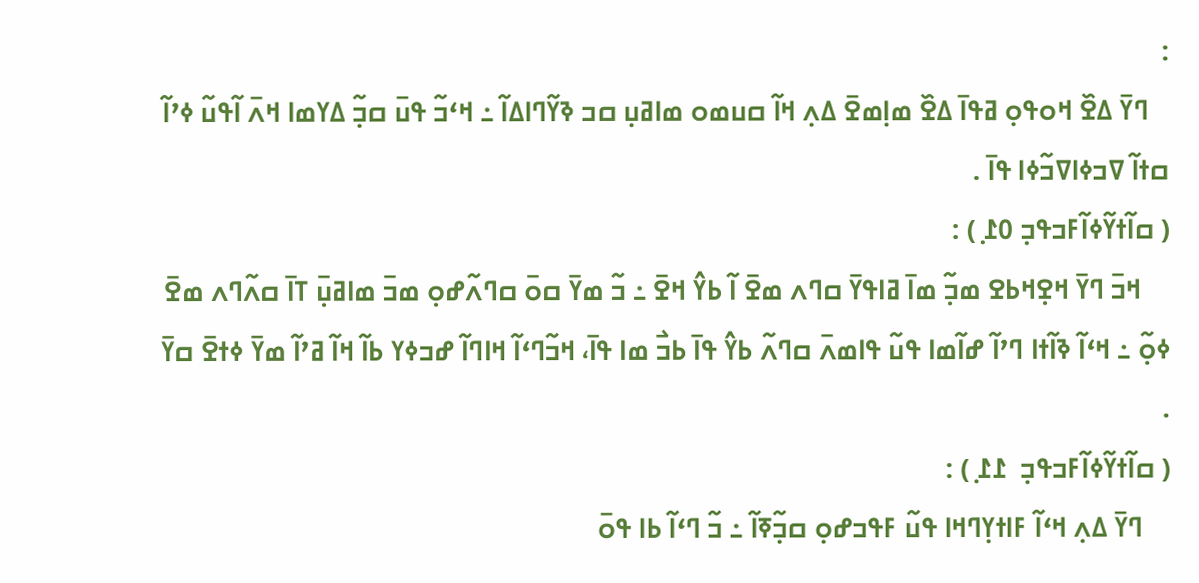:
   ߣߌ߫ ߡߐ߰ ߞߋߟߋ߲ ߥߟߊ߫ ߡߐ߰ ߘߊ߲ߘߐ߫ ߡߍ߲ ߞߊ߬ ߛߎߘߋ ߘߊߥߎ߲ ߛߏ ߢߌ߬ߣߊߡߊ߬ ߸ ߞߵߏ߬ ߟߎ߫ ߛߏ߲߬ ߡߌߘߊ ߞߍ߫ ߊ߬ߟߎ߬ ߦߴߊ߬ ߛߙߊ߬ ߜߏߦߊߜߏ߬ߦߊ ߟߊ߫ .
( ߛߊ߬ߙߌ߬ߦߊ߬ߓߏߟߏ߲ ߀߁߲ ) :
    ߞߏ߫ ߣߌ߫ ߞߐ߲ߞߕߐ ߘߏ߲߬ ߘߊ߫ ߥߊߟߌ߫ ߛߣߍ ߘߐ߫ ߊ߬ ߕߌ߮ ߞߐ߫ ߸ ߏ߬ ߘߌ߫ ߛߋ߫ ߛߣߍ߬ߝߋ߲ ߘߏ߫ ߘߊߥߎ߲߫ ߠߊ߫ ߛߍ߬ߣߍ ߘߐ߫ ߦߋ߲߬ ߸ ߞߵߊ߬ ߢߊ߬ߙߊ ߣߴߊ߬ ߝߊ߬ߘߊ ߟߎ߬ ߟߊߘߍ߫ ߛߣߍ߬ ߕߌ߮ ߟߊ߫ ߕߏ߯ ߘߊ ߟߊ߫، ߞߏ߬ߣߵߊ߬ ߞߊߣߊ߬ ߝߏߦߌ ߕߊ߬ ߞߊ߬ ߥߴߊ߬ ߘߌ߫ ߦߙߐ߫ ߛߌ߫ .
( ߛߊ߬ߙߌ߬ߦߊ߬ߓߏߟߏ߲  ߁߁߲ ) :
    ߣߌ߫ ߡߍ߲ ߞߵߊ߬ ߓߊߙߌ߲ߣߞߊ ߟߎ߬ ߓߟߏߝߋ߲ ߛߏ߲߬ߧߊ߬ ߸ ߏ߬ ߣߵߊ߬ ߕߊ ߟߋ߫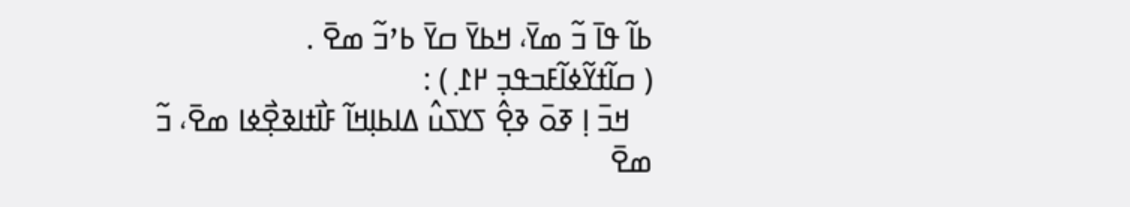ߕߊ߬ ߟߊ߫ ߏ߬ ߘߌ߫، ߞߕߌ߫ ߛߌ߫ ߕߴߏ߬ ߘߐ߫ .
( ߛߊ߬ߙߌ߬ߦߊ߬ߓߏߟߏ߲ ߂߁߲ ) :
   ߞߏ߫ ߊ߲ ߧߋ߫ ߢߐ߲߮ ߖߌߖߎ߮ ߡߊߕߊ߲ߞߊ߬ ߓߊ߯ߙߊߢߐ߲߯ߦߊ ߘߐ߫، ߏ߬ ߘߐ߫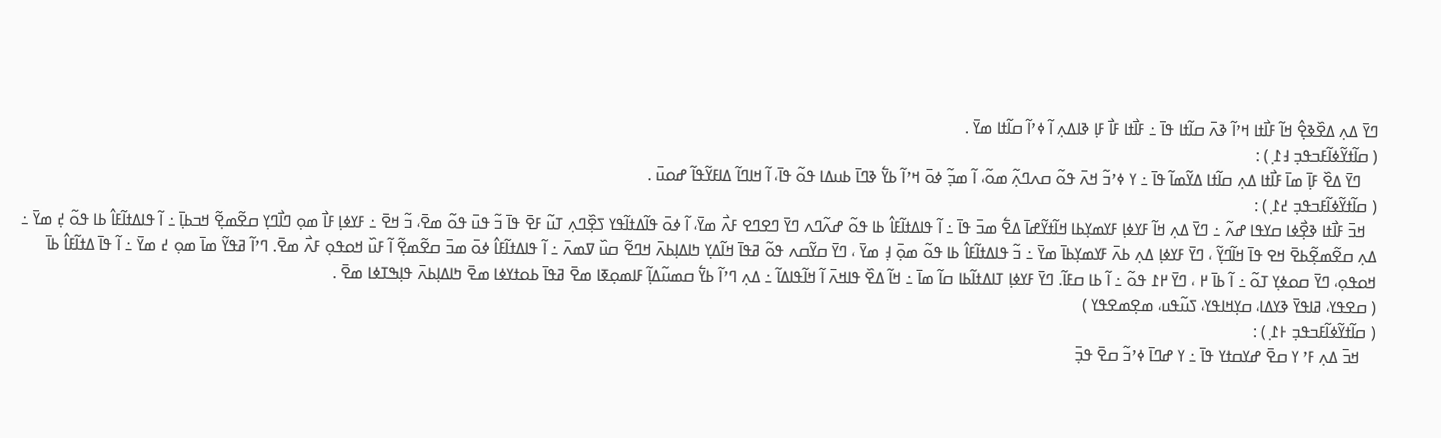ߣߌ߫ ߡߍ߲ ߡߐ߰ߢߐ߲߮ ߞߊ߬ ߓߊ߯ߙߊ ߞߴߊ߬ ߢߍ߫ ߛߊ߬ߙߊ ߟߊ߫ ߸ ߓߊ߯ߙߊ ߓߊ߯ ߓߊ߲ ߢߊߡߍ߲ ߊ߬ ߦߴߊ߬ ߛߊ߬ߙߊ ߘߌ߫ .
( ߛߊ߬ߙߌ߬ߦߊ߬ߓߏߟߏ߲ ߃߁߲ ) :
    ߣߌ߫ ߡߐ߰ ߓߊ߲߫ ߘߊ߫ ߓߊ߯ߙߊ ߡߍ߲ ߛߊ߬ߙߊ ߡߌ߬ߘߊ߬ ߟߊ߫ ߸ ߌ ߦߴߏ߬ ߞߍ߫ ߟߋ߬ ߛߍߣߍ߲߬ ߘߋ߬، ߊ߬ ߘߏ߲߬ ߦߋ߫ ߞߴߊ߬ ߕߌ߱ ߢߣߊ߫ ߕߎߡߊ ߟߋ߬ ߟߊ߫، ߊ߬ ߞߊߣߊ߬ ߡߊߓߌ߬ߟߊ߬ ߝߋߎ߫ .
( ߛߊ߬ߙߌ߬ߦߊ߬ߓߏߟߏ߲ ߄߁߲ ) :
   ߞߏ߫ ߓߊ߯ߙߊ ߢߐ߲߯ߦߊ ߛߌߟߊ ߝߍ߬ ߸ ߣߌ߫ ߡߍ߲ ߞߊ߬ ߓߌߦߊ߲ ߓߌߘߌ߲ߕߊ ߞߊ߬ߙߌ߬ߝߊ߫ ߡߐ߱ ߘߏ߫ ߟߊ߫ ߸ ߊ߬ ߟߊߡߙߊ߬ߓߊ߮ ߕߊ ߟߋ߬ ߝߍ߬ߣߍ ߣߌ߫ ߣߐߣߐ ߓߍ߯ ߘߌ߫، ߊ߬ ߦߋ߫ ߟߊ߬ߡߙߊ߬ߟߌ ߖߐ߲߰ߣߍ߲ ߠߎ߬ ߓߐ߫ ߟߊ߫ ߏ߬ ߟߎ߫ ߟߋ߬ ߘߐ߫، ߏ߬ ߞߐ߫ ߸ ߓߌߦߊ߲ ߓߊ߯ ߘߋ߲ ߣߊ߯ߣߌ߲ ߛߐ߬ߘߐ߲߬ ߞߏߕߊ߲߫ ߸ ߊ߬ ߟߊߡߙߊ߬ߓߊ߮ ߕߊ ߟߋ߬ ߄߲ ߘߌ߫ ߸ ߡߍ߲ ߛߐ߬ߘߐ߲߬ߕߐ߫ ߞߐ ߟߊ߫ ߞߊ߬ߣߌ߲߬ ، ߣߌ߫ ߓߌߦߊ߲ ߡߍ߲ ߕߍ߫ ߓߌߘߌ߲ߕߊ߫ ߘߌ߫ ߸ ߏ߬ ߟߊߡߙߊ߬ߓߊ߮ ߕߊ ߟߋ߬ ߘߋ߲߫ ߃߲ ߘߌ߫ ، ߣߌ߫ ߛߌ߬ߛߍ ߟߋ߬ ߥߟߊ߫ ߞߊ߬ߡߌ߲ ߤߊߡߊ߲ߕߍ߫ ߞߣߐ߬ ߛߎ߰ ߜߘߍ߫ ߸ ߊ߬ ߟߊߡߙߊ߬ߓߊ߮ ߦߋ߫ ߘߏ߫ ߛߐ߬ߘߐ߲߬ ߊ߬ ߓߎ߰ ߞߋߟߋ߲ ߓߍ߯ ߘߐ߫. ߣߴߊ߬ ߥߟߌ߬ ߘߊ߫ ߘߋ߲ ߄ ߘߌ߫ ߸ ߊ߬ ߟߊ߫ ߡߙߊ߬ߓߊ߮ ߕߊ߫ ߞߋߟߋ߲، ߣߌ߫ ߛߋߦߌ߲ ߠߋ߬ ߸ ߊ߬ ߕߊ߫ ߂ ، ߣߌ߫ ߂߁ ߟߋ߬ ߸ ߊ߬ ߕߊ ߛߓߊ߬. ߣߌ߫ ߓߌߦߊ߲ ߠߊߡߙߊ߬ߕߊ ߛߊ߬ ߘߊ߫ ߸ ߞߊ߬ ߡߐ߰ ߟߊߞߍ߫ ߊ߬ ߞߊ߬ߟߊߡߊ߬ ߸ ߡߍ߲ ߣߴߊ߬ ߕߌ߱ ߛߘߎ߬ߡߊ߲߬ ߓߊߘߋ߲ߧߊ ߘߐ߫ ߥߟߊ߫ ߕߋߙߌߦߊ ߘߐ߫ ߤߊߡߊ߲ߕߍ߫ ߟߊ߲ߒߠߦߊ ߘߐ߫ .
( ߛߐߟߌ، ߥߊߟߌ߫ ߢߌߡߊ، ߛߌ߲ߞߊߟߌ، ߖߎ߬ߟߎ، ߘߐ߲ߘߐߟߌ )
( ߛߊ߬ߙߌ߬ߦߊ߬ߓߏߟߏ߲ ߅߁߲ ) :
    ߞߏ߫ ߡߍ߲ ߓߴ ߌ ߛߐ߫ ߝߌߛߙߌ ߟߊ߫ ߸ ߌ ߝߣߊ߫ ߦߴߏ߬ ߛߐ߫ ߟߏ߲߫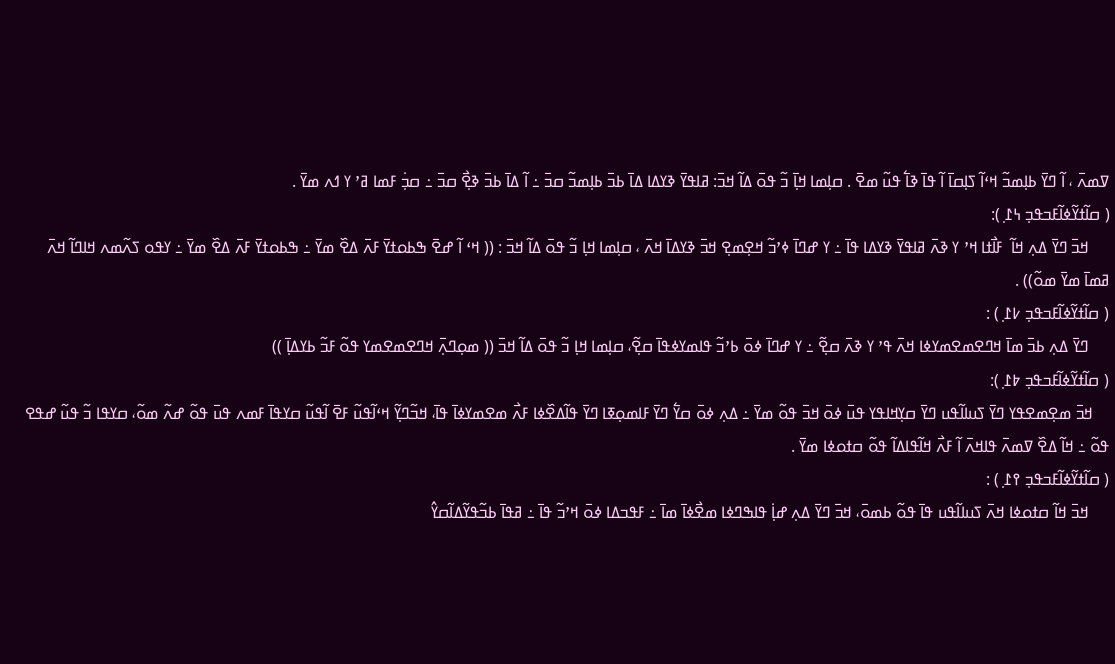ߜߘߍ߫ ، ߊ߬ ߣߌ߫ ߕߊ߲ߘߏ߬ ߞߵߊ߬ ߖߊ߲ߛߊ߫ ߊ߬ ߟߊ߫ ߢߊ߱ ߟߎ߬ ߘߐ߫ . ߛߊ߲ߘߊ ߞߊ߲߫ ߏ߬ ߟߋ߫ ߡߊ߬ ߞߏ߫: ߥߊߟߌ߫ ߢߌߡߊ ߡߊ߫ ߕߏ߫ ߕߊ߲ߘߏ߬ ߛߏ߫ ߸ ߊ߬ ߡߊ߫ ߕߏ߫ ߢߐ߲߯ ߛߏ߫ ߸ ߛߏ߲߭ ߓߘߊ ߥߴ ߌ ߗߍ ߘߌ߫ .
( ߛߊ߬ߙߌ߬ߦߊ߬ߓߏߟߏ߲ ߆߁߲ ):
     ߞߏ߫ ߣߌ߫ ߡߍ߲ ߞߊ߬  ߓߊ߯ߙߊ ߞߴ ߌ ߢߍ߫ ߥߊߟߌ߫ ߢߌߡߊ ߟߊ߫ ߸ ߌ ߝߣߊ߫ ߦߴߏ߬ ߞߐ߲ߘߐ߲ ߞߏ߫ ߢߌߡߊ߫ ߞߍ߫ ، ߛߊ߲ߘߊ ߞߊ߲ ߏ߬ ߟߋ߫ ߡߊ߬ ߞߏ߫ : (( ߞߵ ߊ߬ ߝߐ߫ ߒߕߋߙߌ߫ ߓߍ߫ ߡߐ߰ ߘߌ߫ ߸ ߒߕߋߙߌ߫ ߓߍ߫ ߡߐ߰ ߘߌ߫ ߸ ߌߟߋ ߖߍ߬ߘߍ ߞߊߣߊ߬ ߞߍ߫ ߥߘߊ߫ ߘߌ߫ ߘߋ߬)) .
( ߛߊ߬ߙߌ߬ߦߊ߬ߓߏߟߏ߲ ߇߁߲ ) :
     ߣߌ߫ ߡߍ߲ ߕߏ߫ ߘߊ߫ ߞߣߐߘߐߘߌߦߊ ߞߍ߫ ߟߴ ߌ ߢߍ߫ ߛߐ߲߬ ߸ ߌ ߝߣߊ߫ ߦߋ߫ ߕߴߏ߬ ߟߊߘߌߦߟߊ߫ ߛߐ߲߬، ߛߊ߲ߘߊ ߞߊ߲ ߏ߬ ߟߋ߫ ߡߊ߬ ߞߏ߫ (( ߘߋ߲ߣߍ߲߫ ߞߣߐߘߐߘߌ ߟߋ߬ ߓߏ߬ ߕߌߡߊ߲߫ ))
( ߛߊ߬ߙߌ߬ߦߊ߬ߓߏߟߏ߲ ߈߁߲ ):
    ߞߏ߫ ߘߐ߲ߘߐߟߌ ߣߌ߫ ߖߎߊߊ߬ߟߎ ߣߌ߫ ߛߌ߲ߞߊߟߌ ߟߎ߫ ߦߋ߫ ߞߏ߫ ߟߋ߬ ߘߌ߫ ߸ ߡߍ߲ ߦߋ߫ ߛߌ߱ ߣߌ߫ ߓߊߘߋ߲ߧߊ ߣߌ߫ ߟߊ߬ߡߐ߰ߦߊ ߓߍ߯ ߘߐߘߌߦߊ߫ ߟߊ߫، ߞߏ߬ߣߌ߲߬ ߞߵߊ߬ߟߎ߬ ߓߐ߫ ߊ߬ߟߎ߬ ߛߌߟߊ߫ ߓߘߍ ߟߎ߫ ߟߋ߬ ߝߍ߬ ߘߋ߬، ߛߌߟߊ ߏ߬ ߟߎ߬ ߝߟߐ ߟߋ߬ ߸ ߞߊ߬ ߡߐ߰ ߜߘߍ߫ ߟߊߞߍ߫ ߊ߬ ߓߍ߯ ߞߊ߬ߟߊߡߊ߬ ߟߋ߬ ߛߙߋߦߊ ߘߌ߫ .
( ߛߊ߬ߙߌ߬ߦߊ߬ߓߏߟߏ߲ ߉߁߲ ) :
     ߞߏ߫ ߞߊ߬ ߛߙߋߦߊ ߞߍ߫ ߖߎߊߊ߬ߟߎ ߟߊ߫ ߟߋ߬ ߕߘߋ߫، ߞߏ߫ ߣߌ߫ ߡߍ߲ ߝߊ߲߭ ߟߊߒߣߦߊ ߘߐ߯ߦߊ߫ ߘߊ߫ ߸ ߓߟߏߡߊ ߦߋ߫ ߞߴߏ߬ ߟߊ߫ ߸ ߥߟߊ߫ ߕߏ߬ߟߌ߬ߡߊ߬ߛߌ߮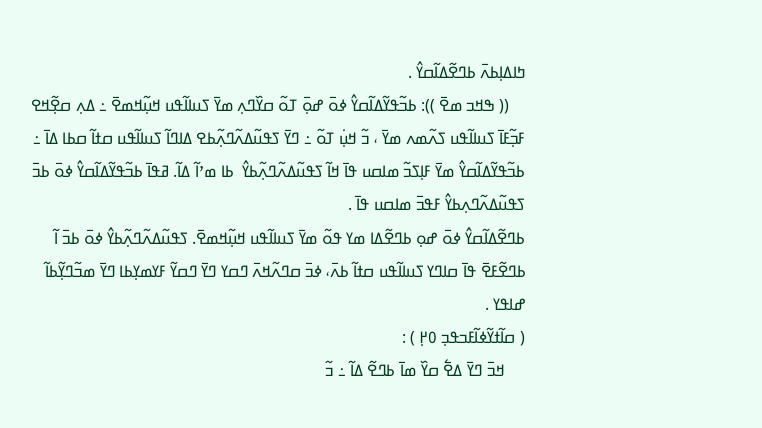ߤߊߡߊ߲ߕߍ߫ ߕߣߐ߬ߡߊ߬ߛߌ߮ .
    (( ߒߞߏ ߘߐ߫ )): ߕߏ߬ߟߌ߬ߡߊ߬ߛߌ߮ ߦߋ߫ ߝߋ߲߫ ߠߋ߬ ߛߌ߰ߣߍ߲ ߘߌ߫ ߖߎߊߊ߬ߟߎ ߞߎ߲߬ߞߘߐ߫ ߸ ߡߍ߲ ߛߐ߲߬ߞߐ ߓߏ߲߬ߓߊ߫ ߖߎߊߊ߬ߟߎ ߖߍ߬ߘߍ ߘߌ߫ ، ߏ߬ ߞߎ߲߭ ߠߋ߬ ߸ ߣߌ߫ ߖߟߎ߬ߡߍ߬ߣߍ߲߬ߕߐ ߡߊߣߊ߬ ߖߎߊߊ߬ߟߎ ߛߙߊ߬ ߛߕߊ ߡߊ߫ ߸ ߕߏ߬ߟߌ߬ߡߊ߬ߛߌ߮ ߘߌ߫ ߓߊ߲ߖߏ߬ ߘߊߛߎ ߟߊ߫ ߞߊ߬ ߖߟߎ߬ߡߍ߬ߣߍ߲߬ߕߌ߮  ߕߊ ߘߴߊ߬ ߡߊ߬. ߥߟߊ߫ ߕߏ߬ߟߌ߬ߡߊ߬ߛߌ߮ ߦߋ߫ ߕߏ߫ ߖߟߎ߬ߡߍ߬ߣߍ߲ߕߌ߮ ߓߟߏ߫ ߘߊߛߎ ߟߊ߫ .
ߕߣߐ߬ߡߊ߬ߛߌ߮ ߦߋ߫ ߝߋ߲ ߕߣߐ߬ߡߊ ߘߌ ߟߋ߬ ߘߌ߫ ߖߎߊߊ߬ߟߎ ߞߎ߲߬ߞߘߐ߫. ߖߟߎ߬ߡߍ߬ߣߍ߲߬ߕߌ߮ ߦߋ߫ ߕߏ߫ ߊ߬ ߕߣߐ߬ߓߐ߫ ߟߊ߫ ߛߊߣߌ ߖߎߊߊ߬ߟߎ ߛߙߊ߬ ߕߍ߫، ߦߏ߫ ߛߣߍ߬ߞߍ߫ ߣߛߌ ߣߌ߫ ߣߛߌ߬ ߓߌߘߌ߲ߕߊ ߣߌ߫ ߘߏ߬ߣߌ߲߬ߕߊ߬ ߝߊߟߌ .
( ߛߊ߬ߙߌ߬ߦߊ߬ߓߏߟߏ߲ ߀߂߲ ) :
     ߞߏ߫ ߣߌ߫ ߡߐ߱ ߛߌ߰ ߘߊ߫ ߕߣߐ߬ ߡߊ߬ ߸ ߏ߬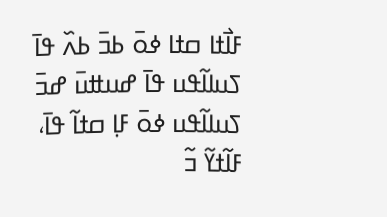ߓߊ߯ߙߊ ߛߙߊ ߦߋ߫ ߕߏ߫ ߕߍ߰ ߟߊ߫ ߖߎߊߊ߬ߟߎ ߟߊ߫ ߝߎߚߎ߫ ߝߏ߫ ߖߎߊߊ߬ߟߎ ߦߋ߫ ߓߊ߲ ߛߙߊ߬ ߟߊ߫، ߓߊ߬ߙߌ߬ ߏ߬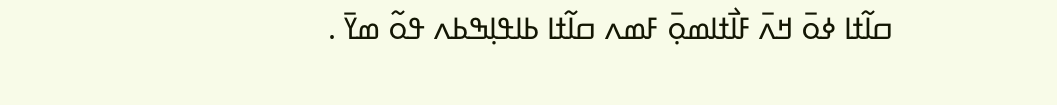ߛߊ߬ߙߊ ߦߋ߫ ߞߍ߫ ߓߊ߯ߙߊߘߋ߲߫ ߓߘߍ ߛߊ߬ߙߊ ߕߊߟߊ߲ߒߕߍ ߟߋ߬ ߘߌ߫ .